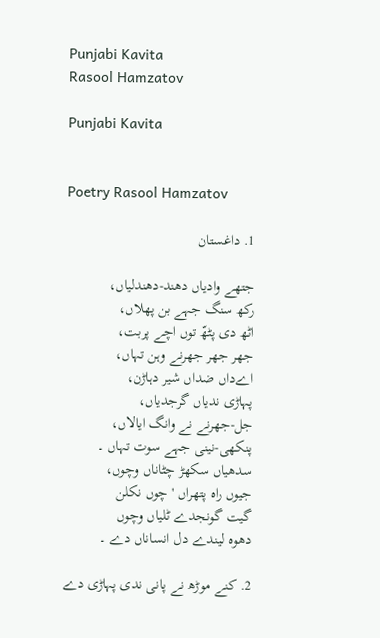Punjabi Kavita
Rasool Hamzatov

Punjabi Kavita


Poetry Rasool Hamzatov

1. داغستان

جتھے وادیاں دھند-دھندلیاں،
رکھ سنگ جہے بن پھلاں،
اٹھ دی پٹھّ توں اچے پربت،
جھر جھر جھرنے وہن تہاں،
اےداں ضداں شیر دہاڑن،
پہاڑی ندیاں گرجدیاں،
جل-جھرنے نے وانگ ایالاں،
پنکھی-نینی جہے سوت تہاں ۔
سدھیاں سکھڑ چٹاناں وچوں،
جیوں راہ پتھراں 'چوں نکلن
گیت گونجدے ٹلیاں وچوں
دھوہ لیندے دل انساناں دے ۔

2. کنے موڑھ نے پانی ندی پہاڑی دے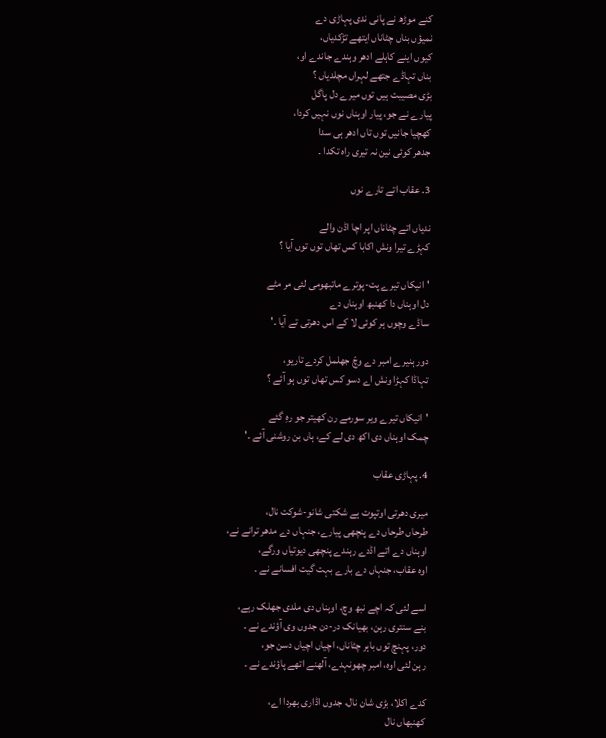کنے موڑھ نے پانی ندی پہاڑی دے
نمیؤں بناں چٹاناں ایتھے تڑکدیاں،
کیوں اینے کاہلے ادھر وہندے جاندے او،
بناں تہاڈے جتھے لہراں مچلدیاں ؟
بڑی مصیبت ہیں توں میرے دل پاگل
پیارے نے جو، پیار اوہناں نوں نہیں کردا،
کھچیا جانیں توں تاں ادھر ہی سدا
جدھر کوئی نین نہ تیری راہ تکدا ۔

3. عقاب اتے تارے نوں

ندیاں اتے چٹاناں اپر اچا اڈن والے
کہڑے تیرا ونش اکابا کس تھاں توں توں آیا ؟

'انیکاں تیرے پت-پوترے ماتبھومی لئی مر مٹے
دل اوہناں دا کھنبھ اوہناں دے
ساڈے وچوں ہر کوئی لا کے اس دھرتی تے آیا ۔'

دور ہنیرے امبر دے وچّ جھلمل کردے تاریو،
تہاڈا کہڑا ونش اے دسو کس تھاں توں ہو آئے ؟

'انیکاں تیرے ویر سورمے رن کھیتر جو رہِ گئے
چمک اوہناں دی اکھ دی لے کے، ہاں بن روشنی آئے ۔'

4. پہاڑی عقاب

میری دھرتی اوتپوت ہے شکتی شانو-شوکت نال،
طرحاں طرحاں دے پنچھی پیارے، جنہاں دے مدھر ترانے نے،
اوہناں دے اتے اڈدے رہندے پنچھی دیوتیاں ورگے،
اوہ عقاب، جنہاں دے بارے بہت گیت افسانے نے ۔

اسے لئی کہ اچے نبھ وچ، اوہناں دی ملدی جھلک رہے،
بنے سنتری رہن، بھیانک در-دن جدوں وی آؤندے نے ۔
دور، پہنچ توں باہر چٹاناں، اچیاں اچیاں دسن جو،
رہن لئی اوہ، امبر چھونہدے، آلھنے اتھے پاؤندے نے ۔

کدے اکلا، بڑی شان نال، جدوں اڈاری بھردا اے،
کھنبھاں نال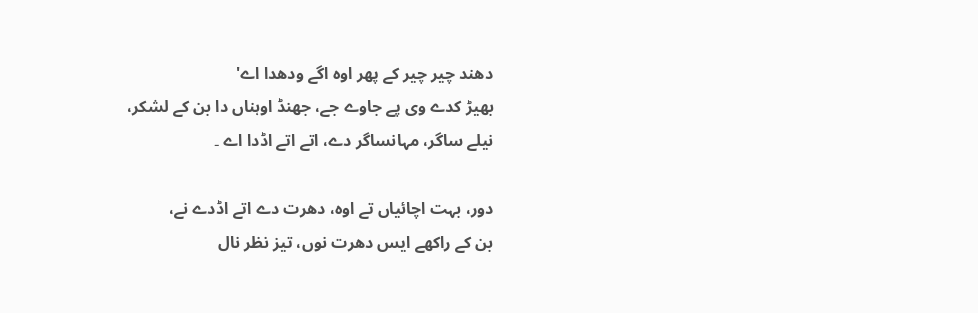دھند چیر چیر کے پھر اوہ اگے ودھدا اے'
بھیڑ کدے وی پے جاوے جے، جھنڈ اوہناں دا بن کے لشکر،
نیلے ساگر، مہانساگر دے، اتے اتے اڈدا اے ۔

دور، بہت اچائیاں تے اوہ، دھرت دے اتے اڈدے نے،
بن کے راکھے ایس دھرت نوں، تیز نظر نال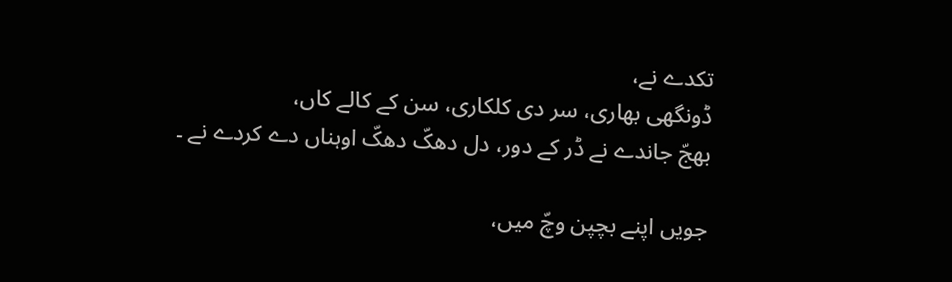تکدے نے،
ڈونگھی بھاری، سر دی کلکاری، سن کے کالے کاں،
بھجّ جاندے نے ڈر کے دور، دل دھکّ دھکّ اوہناں دے کردے نے ۔

جویں اپنے بچپن وچّ میں،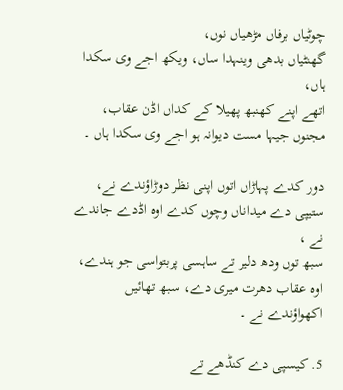چوٹیاں برفاں مڑھیاں نوں،
گھنٹیاں بدھی وینہدا ساں، ویکھ اجے وی سکدا ہاں،
اتھے اپنے کھنبھ پھیلا کے کداں اڈن عقاب،
مجنوں جیہا مست دیوانہ ہو اجے وی سکدا ہاں ۔

دور کدے پہاڑاں اتوں اپنی نظر دوڑاؤندے نے،
ستیپی دے میداناں وچوں کدے اوہ اڈدے جاندے نے ،
سبھ توں ودھ دلیر تے ساہسی پربتواسی جو ہندے،
اوہ عقاب دھرت میری دے، سبھ تھائیں اکھواؤندے نے ۔

5. کیسپی دے کنڈھے تے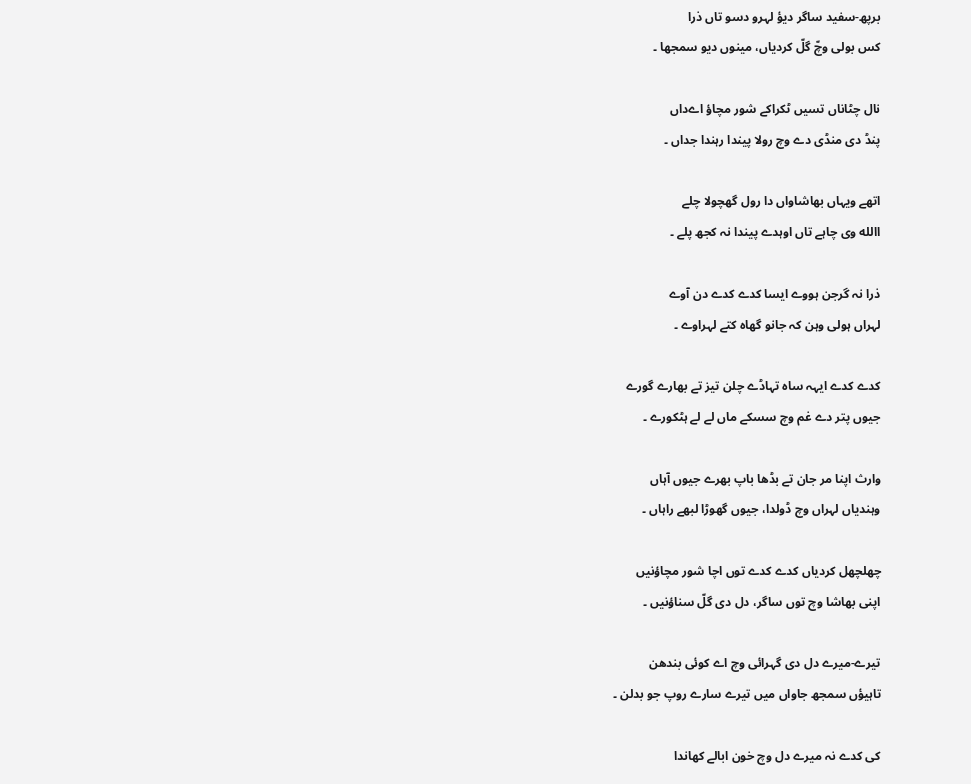برپھ-سفید ساگر دیؤ لہرو دسو تاں ذرا
کس بولی وچّ گلّ کردیاں، مینوں دیو سمجھا ۔

نال چٹاناں تسیں ٹکراکے شور مچاؤ اےداں
پنڈ دی منڈی دے وچ رولا پیندا رہندا جداں ۔

اتھے ویہاں بھاشاواں دا رول گھچولا چلے
االله وی چاہے تاں اوہدے پیندا نہ کجھ پلے ۔

ذرا نہ گرجن ہووے ایسا کدے کدے دن آوے
لہراں ہولی وہن کہ جانو گھاہ کتے لہراوے ۔

کدے کدے ایہہ ساہ تہاڈے چلن تیز تے بھارے گورے
جیوں پتر دے غم وچ سسکے ماں لے لے ہٹکورے ۔

وارث اپنا مر جان تے بڈھا باپ بھرے جیوں آہاں
وہندیاں لہراں وچ ڈولدا، جیوں گھوڑا لبھے راہاں ۔

چھلچھل کردیاں کدے کدے توں اچا شور مچاؤنیں
اپنی بھاشا وچ توں ساگر، دل دی گلّ سناؤنیں ۔

تیرے-میرے دل دی گہرائی وچ اے کوئی بندھن
تاہیؤں سمجھ جاواں میں تیرے سارے روپ جو بدلن ۔

کی کدے نہ میرے دل وچ خون ابالے کھاندا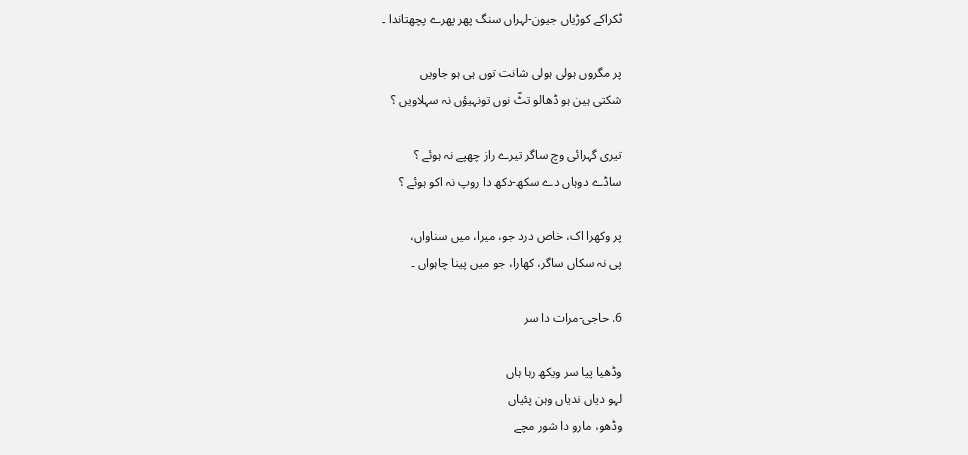ٹکراکے کوڑیاں جیون-لہراں سنگ پھر پھرے پچھتاندا ۔

پر مگروں ہولی ہولی شانت توں ہی ہو جاویں
شکتی ہین ہو ڈھالو تٹّ نوں تونہیؤں نہ سہلاویں ؟

تیری گہرائی وچ ساگر تیرے راز چھپے نہ ہوئے ؟
ساڈے دوہاں دے سکھ-دکھ دا روپ نہ اکو ہوئے ؟

پر وکھرا اک، خاص درد جو، میرا، میں سناواں،
پی نہ سکاں ساگر، کھارا، جو میں پینا چاہواں ۔

6. حاجی-مرات دا سر

وڈھیا پیا سر ویکھ رہا ہاں
لہو دیاں ندیاں وہن پئیاں
وڈھو، مارو دا شور مچے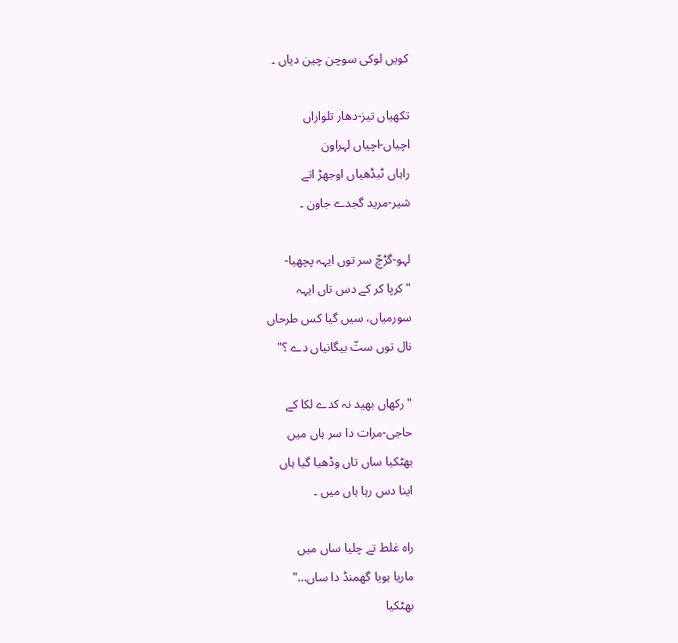کویں لوکی سوچن چین دیاں ۔

تکھیاں تیز-دھار تلواراں
اچیاں-اچیاں لہراون
راہاں ٹیڈھیاں اوجھڑ اتے
شیر-مرید گجدے جاون ۔

لہو-گڑچّ سر توں ایہہ پچھیا-
" کرپا کر کے دس تاں ایہہ
سورمیاں، سیں گیا کس طرحاں
نال توں ستّ بیگانیاں دے ؟"

" رکھاں بھید نہ کدے لکا کے
حاجی-مرات دا سر ہاں میں
بھٹکیا ساں تاں وڈھیا گیا ہاں
اینا دس رہا ہاں میں ۔

راہ غلط تے چلیا ساں میں
ماریا ہویا گھمنڈ دا ساں…"
بھٹکیا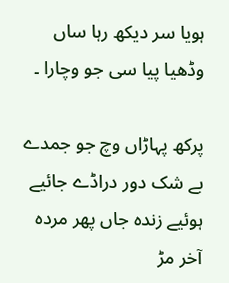ہویا سر دیکھ رہا ساں
وڈھیا پیا سی جو وچارا ۔

پرکھ پہاڑاں وچ جو جمدے
بے شک دور دراڈے جائیے
ہوئیے زندہ جاں پھر مردہ
آخر مڑ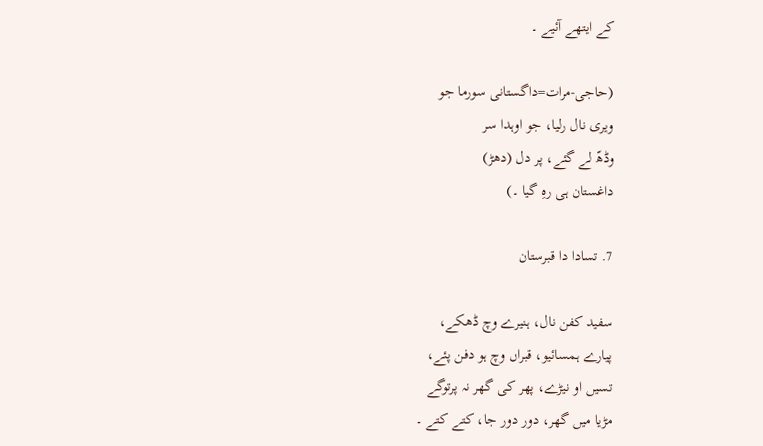کے ایتھے آئیے ۔

(حاجی-مرات=داگستانی سورما جو
ویری نال رلیا، جو اوہدا سر
وڈھّ لے گئے، پر دل (دھڑ)
داغستان ہی رہِ گیا ۔)

7. تسادا دا قبرستان

سفید کفن نال، ہنیرے وچ ڈھکے،
پیارے ہمسائیو، قبراں وچ ہو دفن پئے،
تسیں او نیڑے، پھر کی گھر نہ پرتوگے
مڑیا میں گھر، دور دور جا، کتے کتے ۔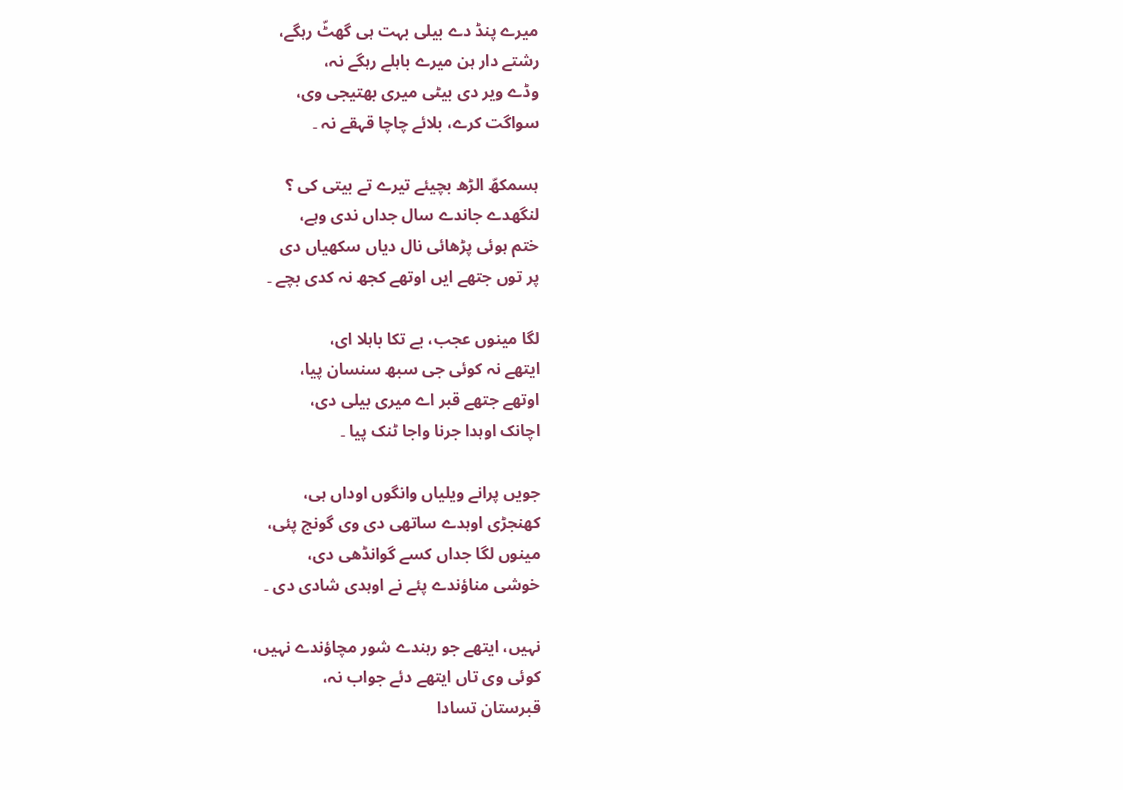میرے پنڈ دے بیلی بہت ہی گھٹّ رہگے،
رشتے دار ہن میرے باہلے رہگے نہ،
وڈے ویر دی بیٹی میری بھتیجی وی،
سواگت کرے، بلائے چاچا قہقے نہ ۔

ہسمکھّ الڑھ بچیئے تیرے تے بیتی کی ؟
لنگھدے جاندے سال جداں ندی وہے،
ختم ہوئی پڑھائی نال دیاں سکھیاں دی
پر توں جتھے ایں اوتھے کجھ نہ کدی بچے ۔

لگا مینوں عجب، بے تکا باہلا ای،
ایتھے نہ کوئی جی سبھ سنسان پیا،
اوتھے جتھے قبر اے میری بیلی دی،
اچانک اوہدا جرنا واجا ٹنک پیا ۔

جویں پرانے ویلیاں وانگوں اوداں ہی،
کھنجڑی اوہدے ساتھی دی وی گونج پئی،
مینوں لگا جداں کسے گوانڈھی دی،
خوشی مناؤندے پئے نے اوہدی شادی دی ۔

نہیں، ایتھے جو رہندے شور مچاؤندے نہیں،
کوئی وی تاں ایتھے دئے جواب نہ،
قبرستان تسادا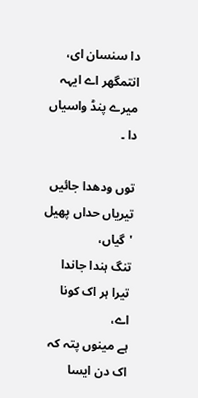دا سنسان ای،
انتمگھر اے ایہہ میرے پنڈ واسیاں دا ۔

توں ودھدا جائیں تیریاں حداں پھیل 'گیاں،
تنگ ہندا جاندا تیرا ہر اک کونا اے،
ہے مینوں پتہ کہ اک دن ایسا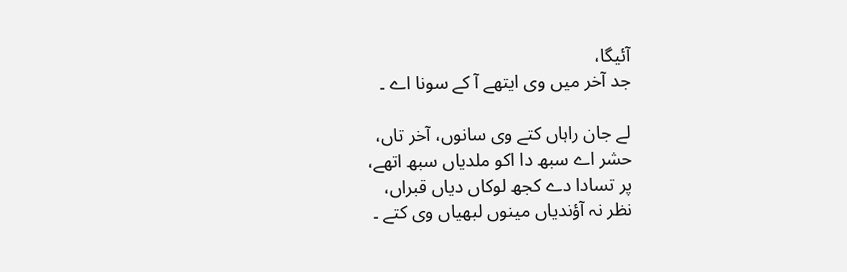آئیگا،
جد آخر میں وی ایتھے آ کے سونا اے ۔

لے جان راہاں کتے وی سانوں، آخر تاں،
حشر اے سبھ دا اکو ملدیاں سبھ اتھے،
پر تسادا دے کجھ لوکاں دیاں قبراں،
نظر نہ آؤندیاں مینوں لبھیاں وی کتے ۔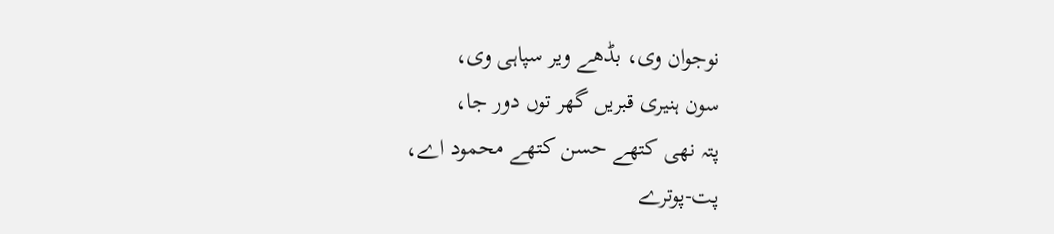نوجوان وی، بڈھے ویر سپاہی وی،
سون ہنیری قبریں گھر توں دور جا،
پتہ نھی کتھے حسن کتھے محمود اے،
پت-پوترے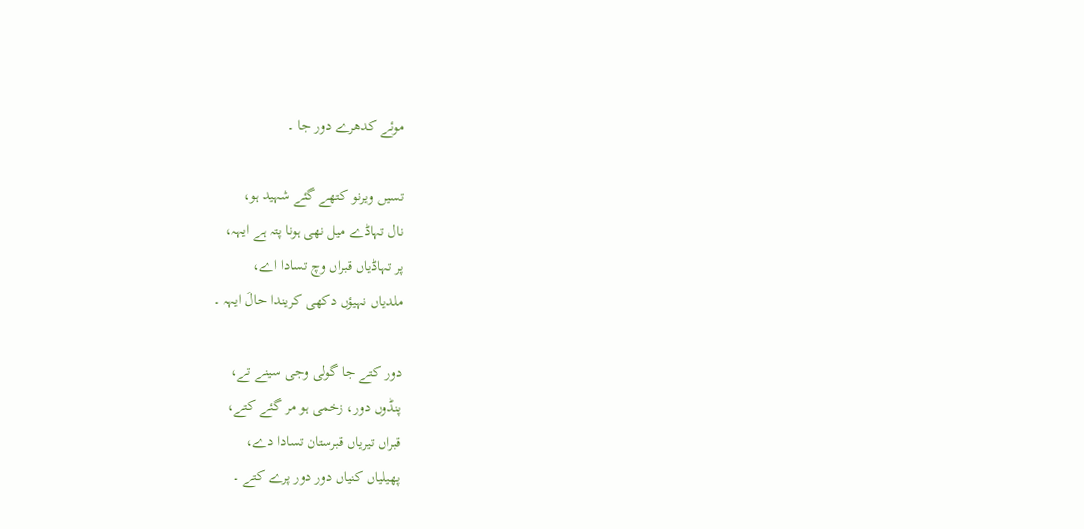موئے کدھرے دور جا ۔

تسیں ویرنو کتھے گئے شہید ہو،
نال تہاڈے میل نھی ہونا پتہ ہے ایہہ،
پر تہاڈیاں قبراں وچ تسادا اے،
ملدیاں نہیؤں دکھی کریندا حالَ ایہہ ۔

دور کتے جا گولی وجی سینے تے،
پنڈوں دور، زخمی ہو مر گئے کتے،
قبراں تیریاں قبرستان تسادا دے،
پھیلیاں کنیاں دور دور پرے کتے ۔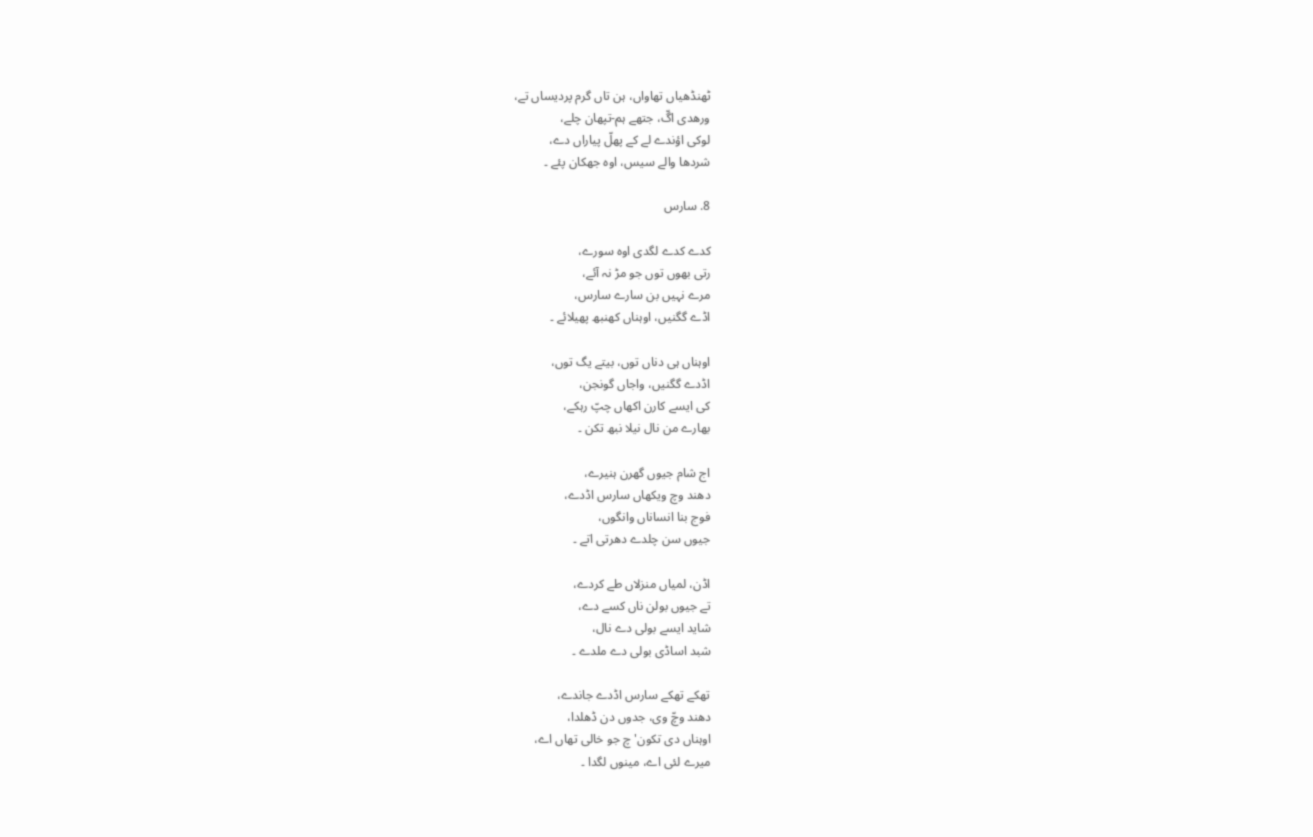ٹھنڈھیاں تھاواں، ہن تاں گرم پردیساں تے،
ورھدی اگّ، جتھے ہم-تپھان چلے،
لوکی اؤندے لے کے پھلّ پیاراں دے،
شردھا والے سیس، اوہ جھکان پئے ۔

8. سارس

کدے کدے لگدی اوہ سورے،
رتی بھوں توں جو مڑ نہ آئے،
مرے نہیں بن سارے سارس،
اڈے گگنیں، اوہناں کھنبھ پھیلائے ۔

اوہناں ہی دناں توں، بیتے یگ توں،
اڈدے گگنیں، واجاں گونجن،
کی ایسے کارن اکھاں چپّ رہکے،
بھارے من نال نیلا نبھ تکن ۔

اج شام جیوں گھرن ہنیرے،
دھند وچ ویکھاں سارس اڈدے،
فوج بنا انساناں وانگوں،
جیوں سن چلدے دھرتی اتے ۔

اڈن، لمیاں منزلاں طے کردے،
تے جیوں بولن ناں کسے دے،
شاید ایسے بولی دے نال،
شبد اساڈی بولی دے ملدے ۔

تھکے تھکے سارس اڈدے جاندے،
دھند وچّ وی، جدوں دن ڈھلدا،
اوہناں دی تکون' چ جو خالی تھاں اے،
میرے لئی اے، مینوں لگدا ۔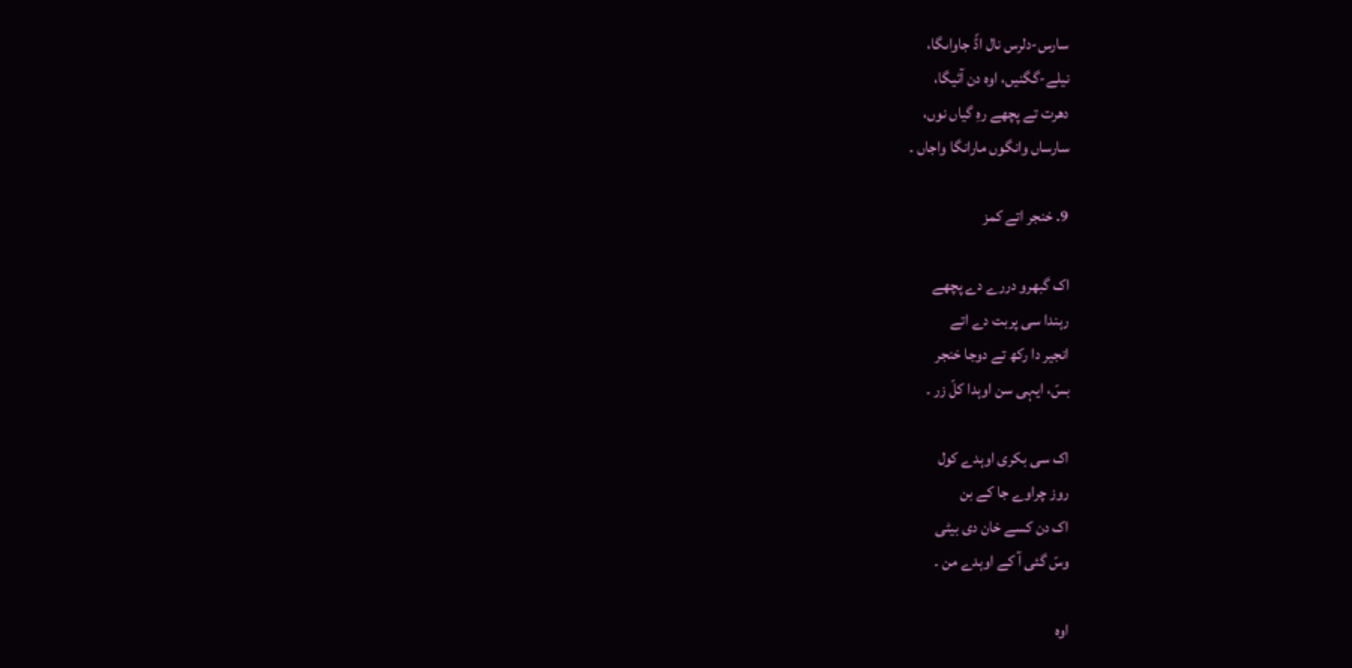سارس-دلرس نال اڈّ جاواںگا،
نیلے-گگنیں، اوہ دن آئیگا،
دھرت تے پچھے رہِ گیاں نوں،
سارساں وانگوں مارانگا واجاں ۔

9. خنجر اتے کمز

اک گبھرو دررے دے پچھے
رہندا سی پربت دے اتے
انجیر دا رکھ تے دوجا خنجر
بسّ، ایہی سن اوہدا کلّ زر ۔

اک سی بکری اوہدے کول
روز چراوے جا کے بن
اک دن کسے خان دی بیٹی
وسّ گئی آ کے اوہدے من ۔

اوہ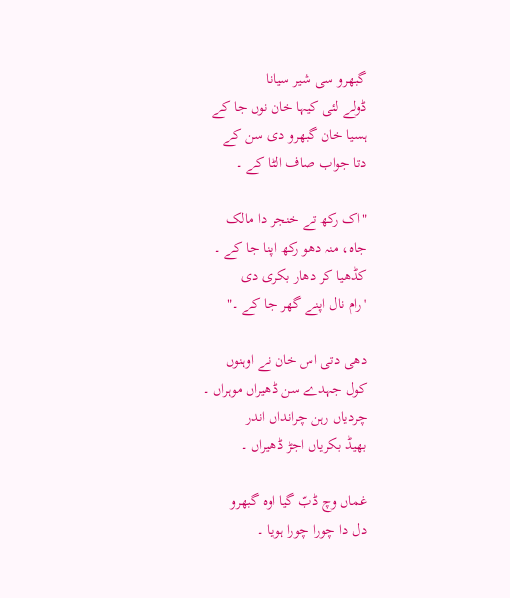گبھرو سی شیر سیانا
ڈولے لئی کیہا خان نوں جا کے
ہسیا خان گبھرو دی سن کے
دتا جواب صاف الٹا کے ۔

"اک رکھ تے خنجر دا مالک
جاہ، منہ دھو رکھ اپنا جا کے ۔
کڈھیا کر دھار بکری دی
'رام نال اپنے گھر جا کے ۔"

دھی دتی اس خان نے اوہنوں
کول جہدے سن ڈھیراں موہراں ۔
چردیاں رہن چرانداں اندر
بھیڈ بکریاں اجڑ ڈھیراں ۔

غماں وچ ڈبّ گیا اوہ گبھرو
دل دا چورا چورا ہویا ۔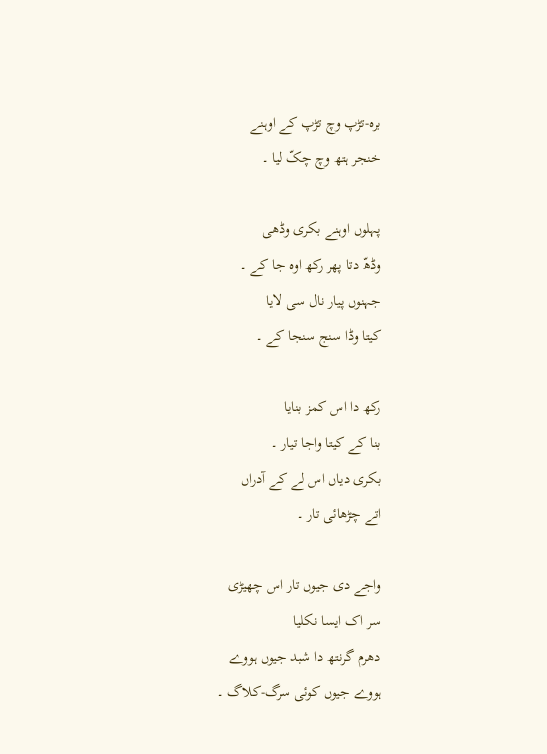برہ-تڑپ وچ تڑپ کے اوہنے
خنجر ہتھ وچ چکّ لیا ۔

پہلوں اوہنے بکری وڈھی
وڈھّ دتا پھر رکھ اوہ جا کے ۔
جہنوں پیار نال سی لایا
کیتا وڈا سنج سنجا کے ۔

رکھ دا اس کمز بنایا
بنا کے کیتا واجا تیار ۔
بکری دیاں اس لے کے آدراں
اتے چڑھائی تار ۔

واجے دی جیوں تار اس چھیڑی
سر اک ایسا نکلیا
دھرم گرنتھ دا شبد جیوں ہووے
ہووے جیوں کوئی سرگ-کلاگ ۔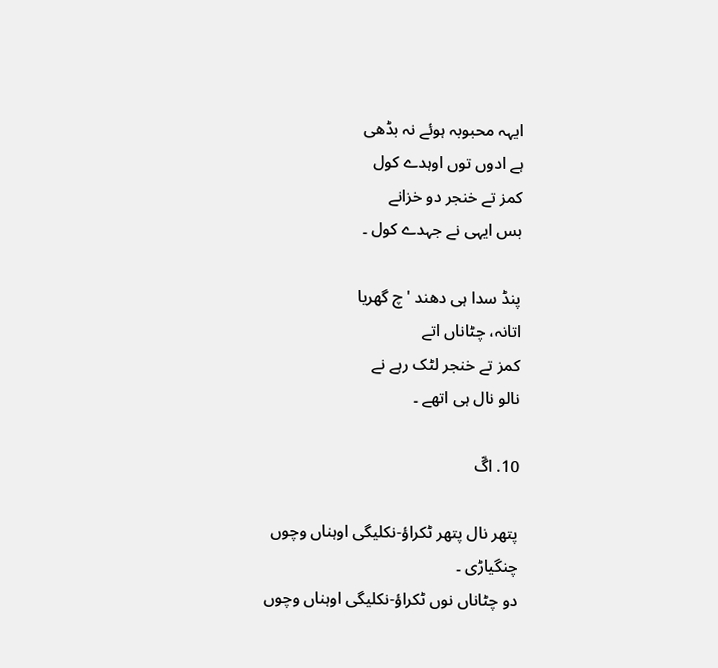ایہہ محبوبہ ہوئے نہ بڈھی
ہے ادوں توں اوہدے کول
کمز تے خنجر دو خزانے
بس ایہی نے جہدے کول ۔

پنڈ سدا ہی دھند 'چ گھریا
اتانہ، چٹاناں اتے
کمز تے خنجر لٹک رہے نے
نالو نال ہی اتھے ۔

10. اگّ

پتھر نال پتھر ٹکراؤ-نکلیگی اوہناں وچوں چنگیاڑی ۔
دو چٹاناں نوں ٹکراؤ-نکلیگی اوہناں وچوں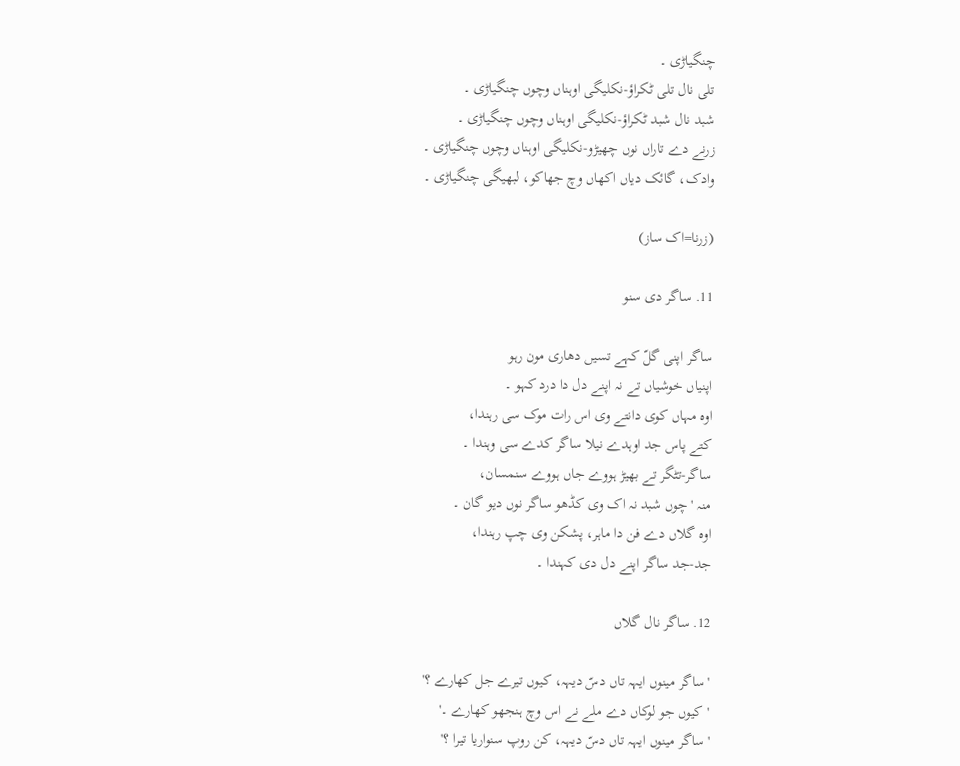چنگیاڑی ۔
تلی نال تلی ٹکراؤ-نکلیگی اوہناں وچوں چنگیاڑی ۔
شبد نال شبد ٹکراؤ-نکلیگی اوہناں وچوں چنگیاڑی ۔
زرنے دے تاراں نوں چھیڑو-نکلیگی اوہناں وچوں چنگیاڑی ۔
وادک، گائک دیاں اکھاں وچ جھاکو، لبھیگی چنگیاڑی ۔

(زرنا=اک ساز)

11. ساگر دی سنو

ساگر اپنی گلّ کہے تسیں دھاری مون رہو
اپنیاں خوشیاں تے نہ اپنے دل دا درد کہو ۔
اوہ مہاں کوی دانتے وی اس رات موک سی رہندا،
کتے پاس جد اوہدے نیلا ساگر کدے سی وہندا ۔
ساگر-تٹگر تے بھیڑ ہووے جاں ہووے سنمسان،
منہ 'چوں شبد نہ اک وی کڈھو ساگر نوں دیو گان ۔
اوہ گلاں دے فن دا ماہر، پشکن وی چپ رہندا،
جد-جد ساگر اپنے دل دی کہندا ۔

12. ساگر نال گلاں

'ساگر مینوں ایہہ تاں دسّ دیہہ، کیوں تیرے جل کھارے ؟'
'کیوں جو لوکاں دے ملے نے اس وچ ہنجھو کھارے ۔'
'ساگر مینوں ایہہ تاں دسّ دیہہ، کن روپ سنواریا تیرا ؟'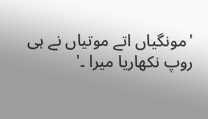'مونگیاں اتے موتیاں نے ہی روپ نکھاریا میرا ۔'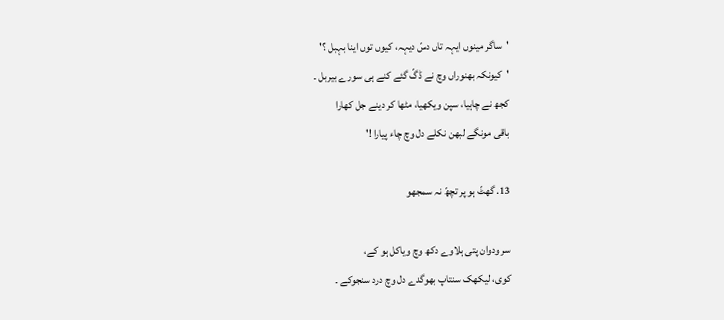'ساگر مینوں ایہہ تاں دسّ دیہہ، کیوں توں اینا بہبل ؟'
'کیونکہ بھنوراں وچ نے ڈگّ گئے کنے ہی سورے بیربل ۔
کجھ نے چاہیا، سپن ویکھیا، مٹھا کر دینے جل کھارا
باقی مونگے لبھن نکلے دل وچ چاء پیارا !'

13. گھٹّ ہو پر تچھّ نہ سمجھو

سر ودوان پتی ہلاوے دکھ وچ ویاکل ہو کے،
کوی، لیکھک سنتاپ بھوگدے دل وچ درد سنجوکے ۔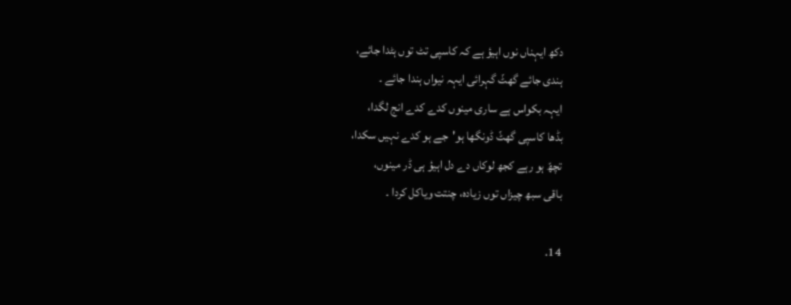دکھ ایہناں نوں اہیؤ ہے کہ کاسپی تٹ توں ہٹدا جائے،
ہندی جائے گھٹّ گہرائی ایہہ نیواں ہندا جائے ۔
ایہہ بکواس ہے ساری مینوں کدے کدے انج لگدا،
بڈھا کاسپی گھٹّ ڈونگھا ہو'جے ہو کدے نہیں سکدا،
تچھّ ہو رہے کجھ لوکاں دے دل اہیؤ ہی ڈر مینوں،
باقی سبھ چیزاں توں زیادہ، چنتت ویاکل کردا ۔

14.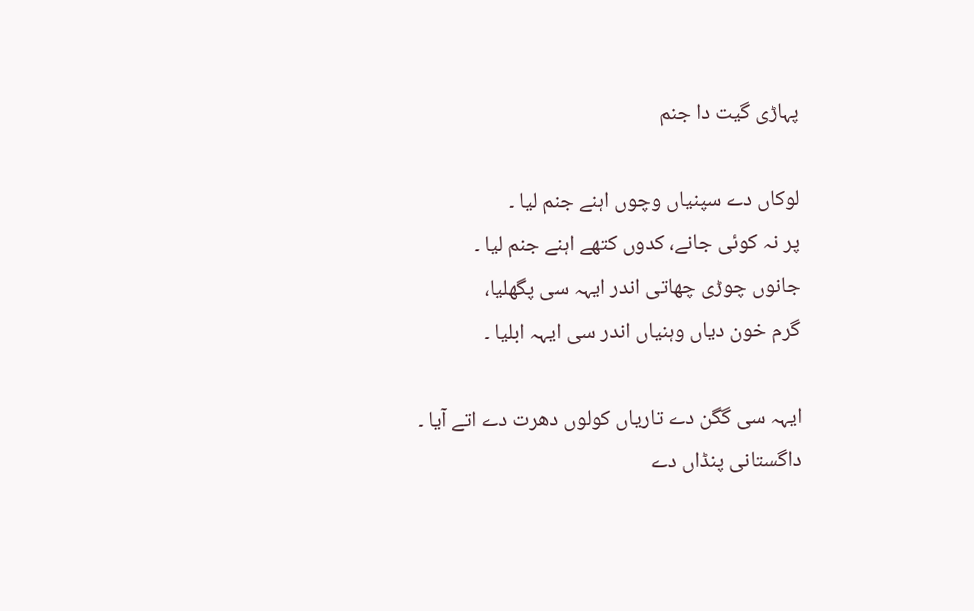پہاڑی گیت دا جنم

لوکاں دے سپنیاں وچوں اہنے جنم لیا ۔
پر نہ کوئی جانے، کدوں کتھے اہنے جنم لیا ۔
جانوں چوڑی چھاتی اندر ایہہ سی پگھلیا،
گرم خون دیاں وہنیاں اندر سی ایہہ ابلیا ۔

ایہہ سی گگن دے تاریاں کولوں دھرت دے اتے آیا ۔
داگستانی پنڈاں دے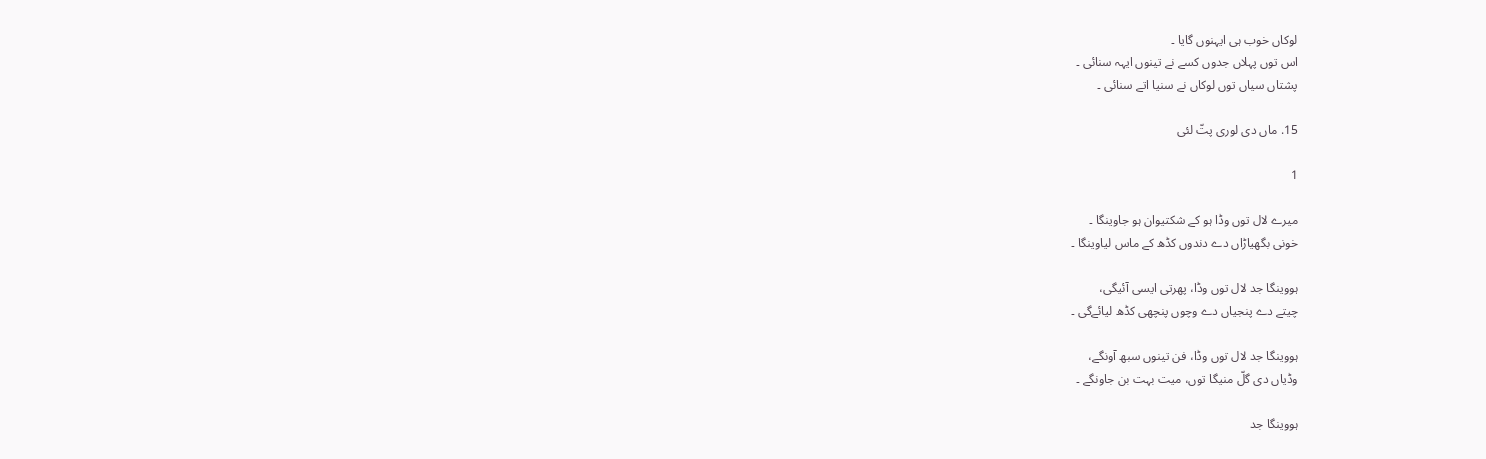لوکاں خوب ہی ایہنوں گایا ۔
اس توں پہلاں جدوں کسے نے تینوں ایہہ سنائی ۔
پشتاں سیاں توں لوکاں نے سنیا اتے سنائی ۔

15. ماں دی لوری پتّ لئی

1

میرے لال توں وڈا ہو کے شکتیوان ہو جاوینگا ۔
خونی بگھیاڑاں دے دندوں کڈھ کے ماس لیاوینگا ۔

ہووینگا جد لال توں وڈا، پھرتی ایسی آئیگی،
چیتے دے پنجیاں دے وچوں پنچھی کڈھ لیائےگی ۔

ہووینگا جد لال توں وڈا، فن تینوں سبھ آونگے،
وڈیاں دی گلّ منیگا توں، میت بہت بن جاونگے ۔

ہووینگا جد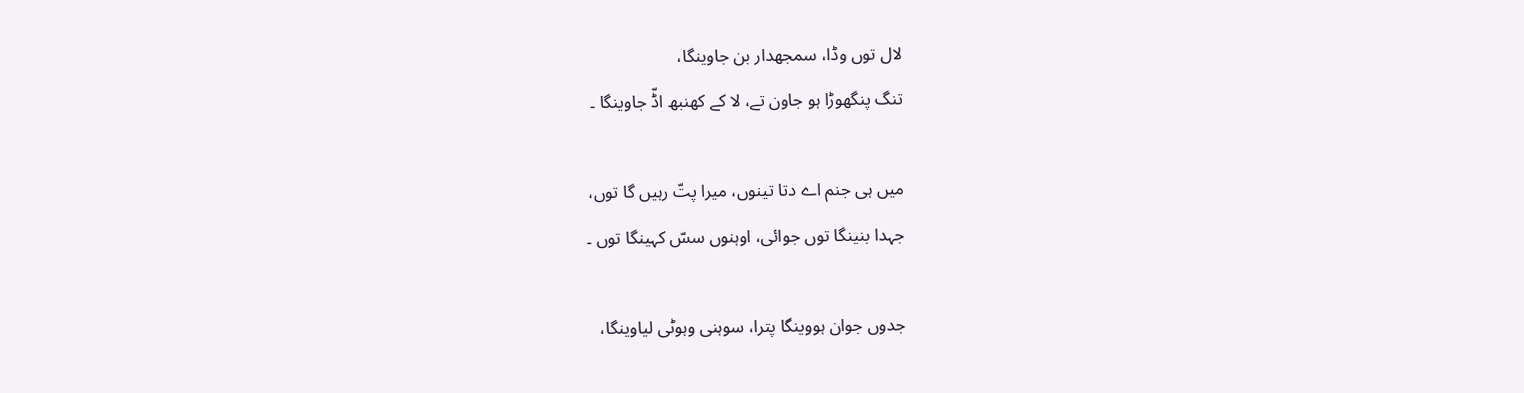لال توں وڈا، سمجھدار بن جاوینگا،
تنگ پنگھوڑا ہو جاون تے، لا کے کھنبھ اڈّ جاوینگا ۔

میں ہی جنم اے دتا تینوں، میرا پتّ رہیں گا توں،
جہدا بنینگا توں جوائی، اوہنوں سسّ کہینگا توں ۔

جدوں جوان ہووینگا پترا، سوہنی وہوٹی لیاوینگا،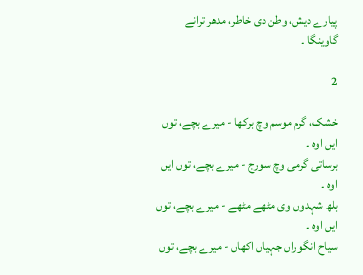پیارے دیش، وطن دی خاطر، مدھر ترانے گاوینگا ۔

2

خشک، گرم موسم وچ برکھا - میرے بچے، توں ایں اوہ ۔
برساتی گرمی وچ سورج - میرے بچے، توں ایں اوہ ۔
بلھ شہدوں وی مٹھے مٹھے - میرے بچے، توں ایں اوہ ۔
سیاح انگوراں جہیاں اکھاں - میرے بچے، توں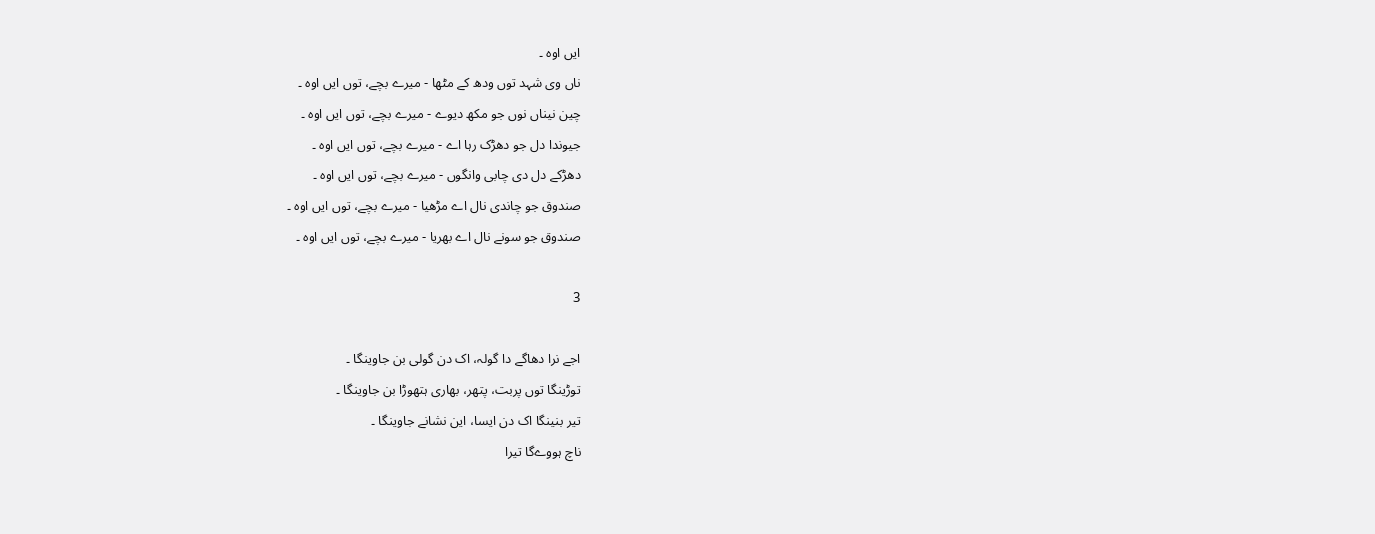ایں اوہ ۔
ناں وی شہد توں ودھ کے مٹھا - میرے بچے، توں ایں اوہ ۔
چین نیناں نوں جو مکھ دیوے - میرے بچے، توں ایں اوہ ۔
جیوندا دل جو دھڑک رہا اے - میرے بچے، توں ایں اوہ ۔
دھڑکے دل دی چابی وانگوں - میرے بچے، توں ایں اوہ ۔
صندوق جو چاندی نال اے مڑھیا - میرے بچے، توں ایں اوہ ۔
صندوق جو سونے نال اے بھریا - میرے بچے، توں ایں اوہ ۔

3

اجے نرا دھاگے دا گولہ، اک دن گولی بن جاوینگا ۔
توڑینگا توں پربت، پتھر، بھاری ہتھوڑا بن جاوینگا ۔
تیر بنینگا اک دن ایسا، این نشانے جاوینگا ۔
ناچ ہووےگا تیرا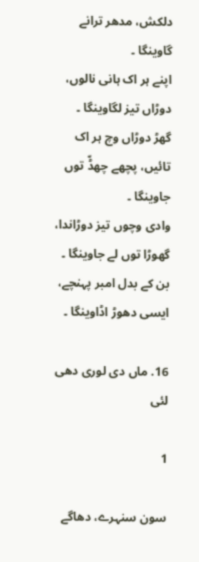دلکش، مدھر ترانے گاوینگا ۔
اپنے ہر اک ہانی نالوں، دوڑاں تیز لگاوینگا ۔
گھڑ دوڑاں وچ ہر اک تائیں، پچھے چھڈّ توں جاوینگا ۔
وادی وچوں تیز دوڑاندا، گھوڑا توں لے جاوینگا ۔
بن کے بدل امبر پہنچے، ایسی دھوڑ اڈاوینگا ۔

16. ماں دی لوری دھی لئی

1

سون سنہرے، دھاگے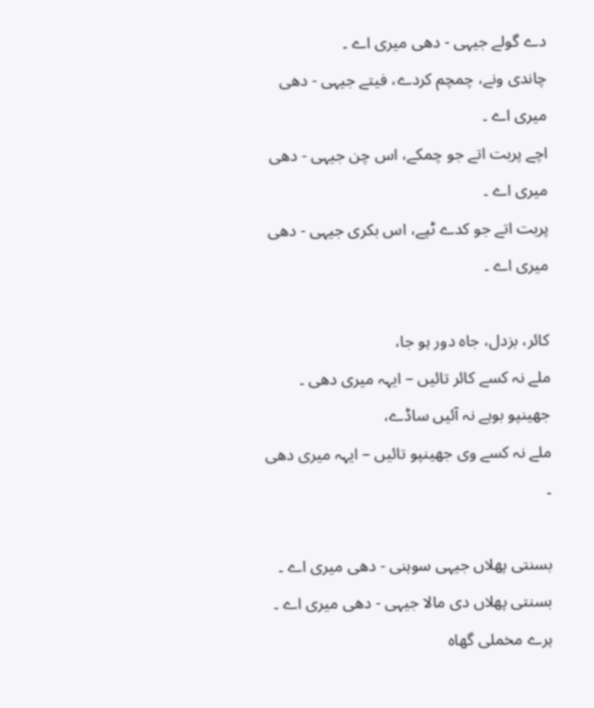دے گولے جیہی - دھی میری اے ۔
چاندی ونے، چمچم کردے، فیتے جیہی - دھی میری اے ۔
اچے پربت اتے جو چمکے، اس چن جیہی - دھی میری اے ۔
پربت اتے جو کدے ٹپے، اس بکری جیہی - دھی میری اے ۔

کائر، بزدل، جاہ دور ہو جا،
ملے نہ کسے کائر تائیں – ایہہ میری دھی ۔
جھینپو بوہے نہ آئیں ساڈے،
ملے نہ کسے وی جھینپو تائیں – ایہہ میری دھی ۔

بسنتی پھلاں جیہی سوہنی - دھی میری اے ۔
بسنتی پھلاں دی مالا جیہی - دھی میری اے ۔
ہرے مخملی گھاہ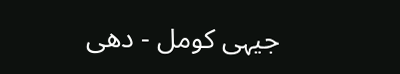جیہی کومل - دھی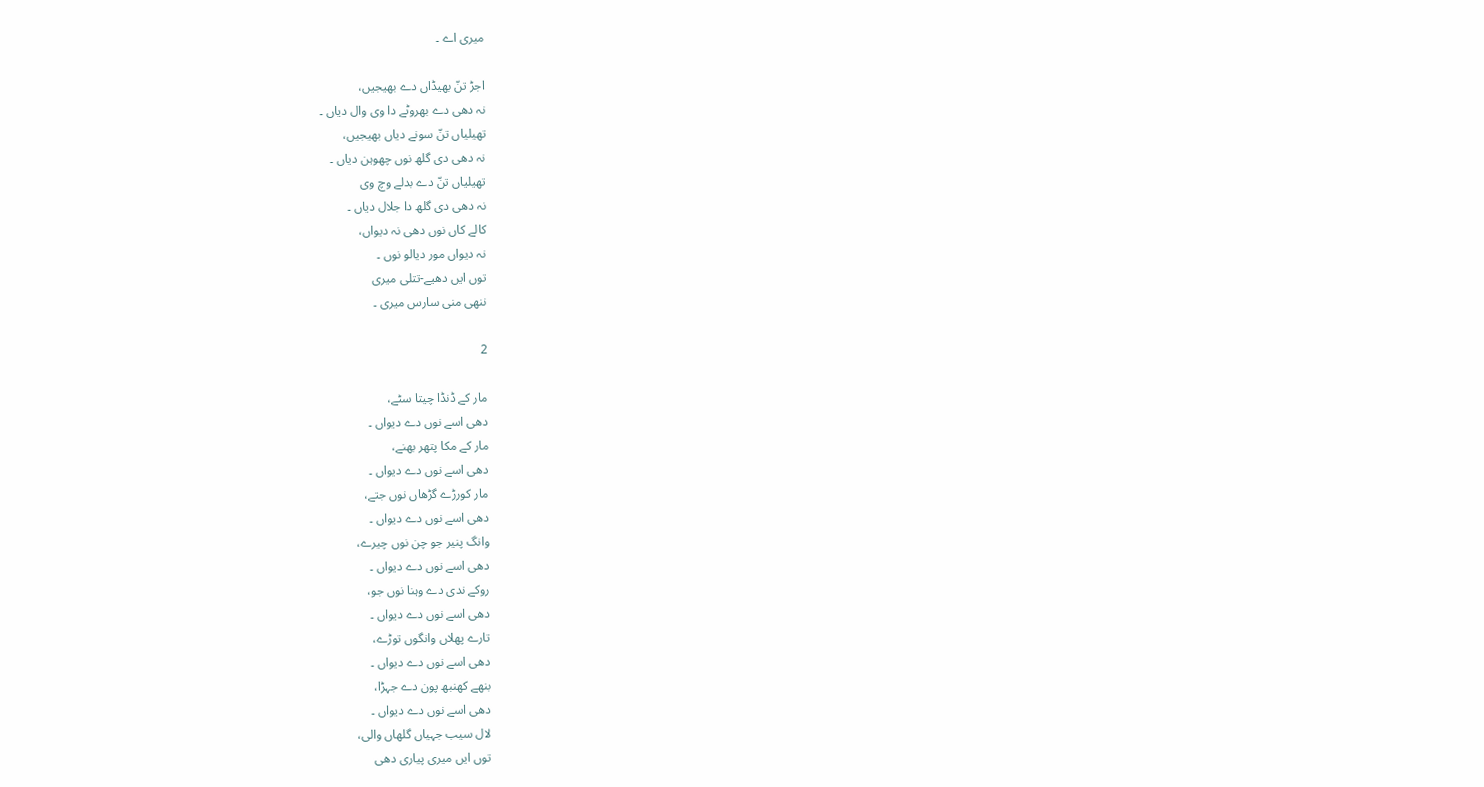میری اے ۔

اجڑ تنّ بھیڈاں دے بھیجیں،
نہ دھی دے بھروٹے دا وی وال دیاں ۔
تھیلیاں تنّ سونے دیاں بھیجیں،
نہ دھی دی گلھ نوں چھوہن دیاں ۔
تھیلیاں تنّ دے بدلے وچ وی
نہ دھی دی گلھ دا جلال دیاں ۔
کالے کاں نوں دھی نہ دیواں،
نہ دیواں مور دیالو نوں ۔
توں ایں دھیے-تتلی میری
ننھی منی سارس میری ۔

2

مار کے ڈنڈا چیتا سٹے،
دھی اسے نوں دے دیواں ۔
مار کے مکا پتھر بھنے،
دھی اسے نوں دے دیواں ۔
مار کورڑے گڑھاں نوں جتے،
دھی اسے نوں دے دیواں ۔
وانگ پنیر جو چن نوں چیرے،
دھی اسے نوں دے دیواں ۔
روکے ندی دے وہنا نوں جو،
دھی اسے نوں دے دیواں ۔
تارے پھلاں وانگوں توڑے،
دھی اسے نوں دے دیواں ۔
بنھے کھنبھ پون دے جہڑا،
دھی اسے نوں دے دیواں ۔
لال سیب جہیاں گلھاں والی،
توں ایں میری پیاری دھی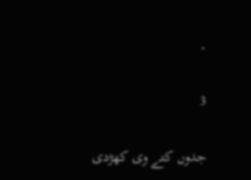۔

3

جدوں کتے وی کھڑدی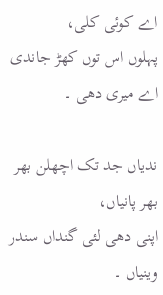اے کوئی کلی،
پہلوں اس توں کھڑ جاندی اے میری دھی ۔

ندیاں جد تک اچھلن بھر بھر پانیاں،
اپنی دھی لئی گنداں سندر وینیاں ۔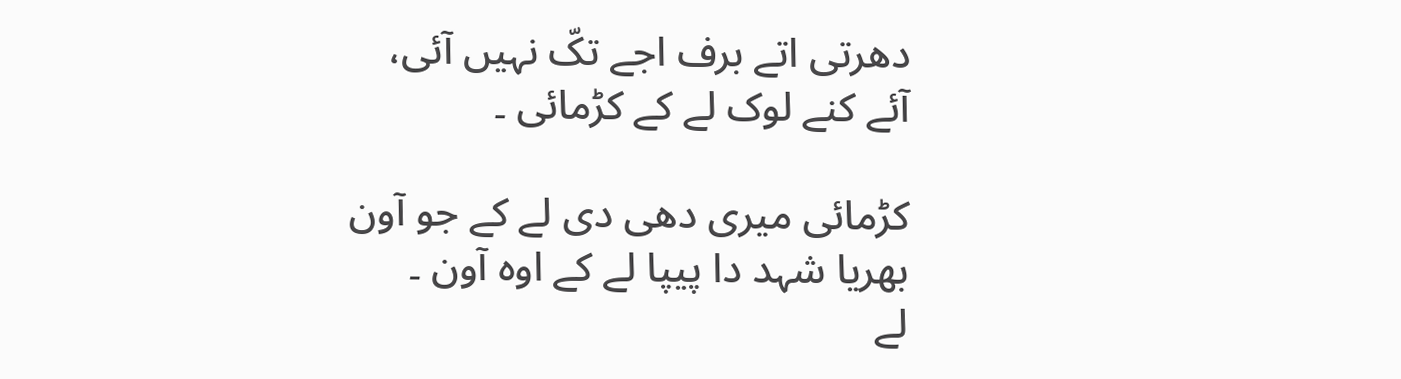دھرتی اتے برف اجے تکّ نہیں آئی،
آئے کنے لوک لے کے کڑمائی ۔

کڑمائی میری دھی دی لے کے جو آون
بھریا شہد دا پیپا لے کے اوہ آون ۔
لے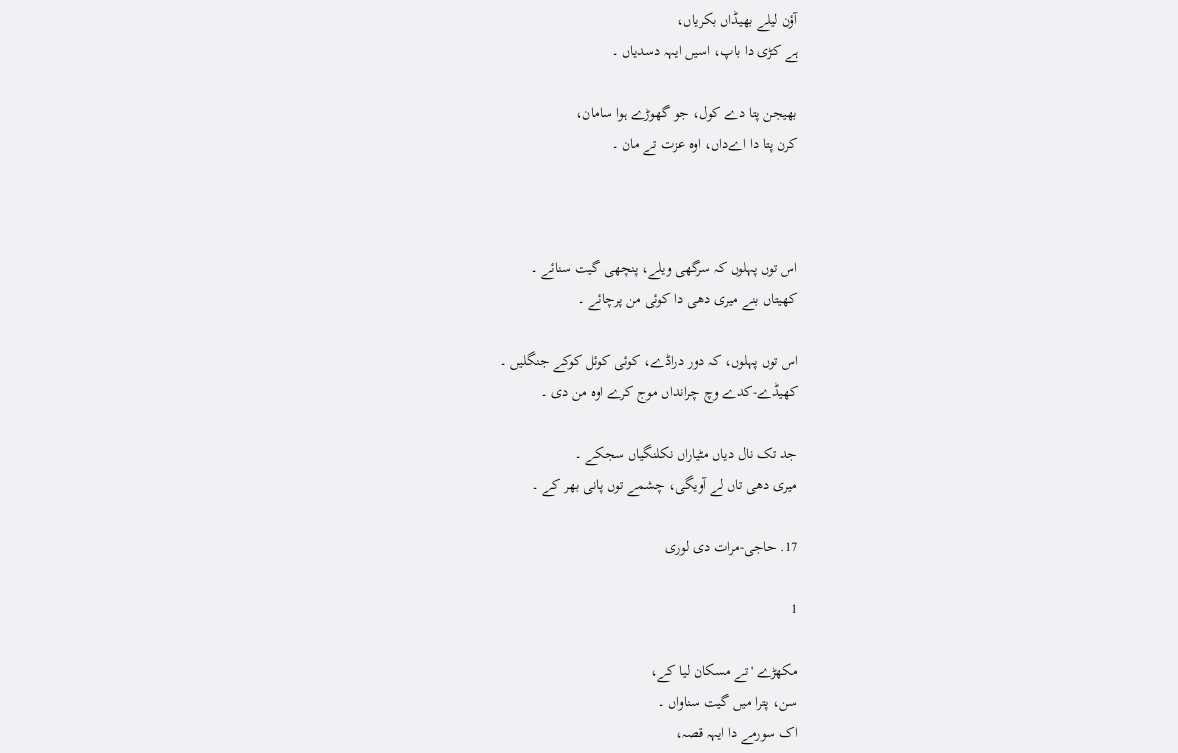آؤن لیلے بھیڈاں بکریاں،
ہے کڑی دا باپ، اسیں ایہہ دسدیاں ۔

بھیجن پتا دے کول، جو گھوڑے ہوا سامان،
کرن پتا دا اےداں، اوہ عزت تے مان ۔



اس توں پہلوں کہ سرگھی ویلے، پنچھی گیت سنائے ۔
کھیتاں بنے میری دھی دا کوئی من پرچائے ۔

اس توں پہلوں، کہ دور دراڈے، کوئی کوئل کوکے جنگلیں ۔
کھیڈے-کدے وچ چرانداں موج کرے اوہ من دی ۔

جد تک نال دیاں مٹیاراں نکلنگیاں سجکے ۔
میری دھی تاں لے آویگی، چشمے توں پانی بھر کے ۔

17. حاجی-مرات دی لوری

1

مکھڑے 'تے مسکان لیا کے،
سن، پترا میں گیت سناواں ۔
اک سورمے دا ایہہ قصہ،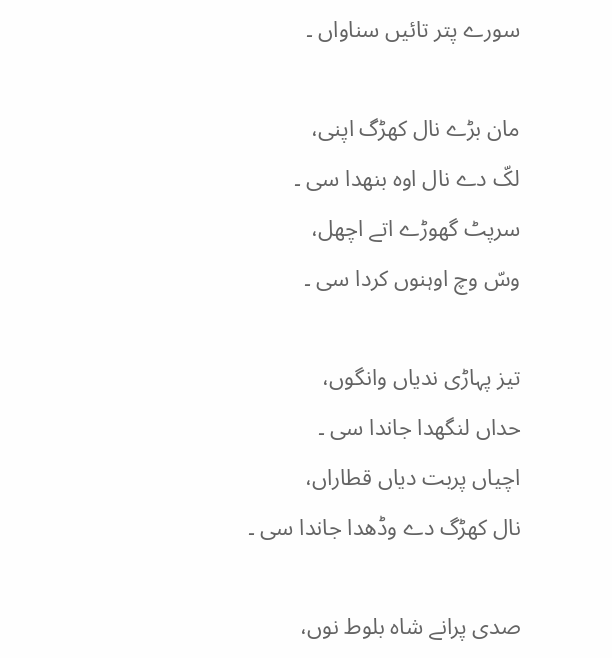سورے پتر تائیں سناواں ۔

مان بڑے نال کھڑگ اپنی،
لکّ دے نال اوہ بنھدا سی ۔
سرپٹ گھوڑے اتے اچھل،
وسّ وچ اوہنوں کردا سی ۔

تیز پہاڑی ندیاں وانگوں،
حداں لنگھدا جاندا سی ۔
اچیاں پربت دیاں قطاراں،
نال کھڑگ دے وڈھدا جاندا سی ۔

صدی پرانے شاہ بلوط نوں،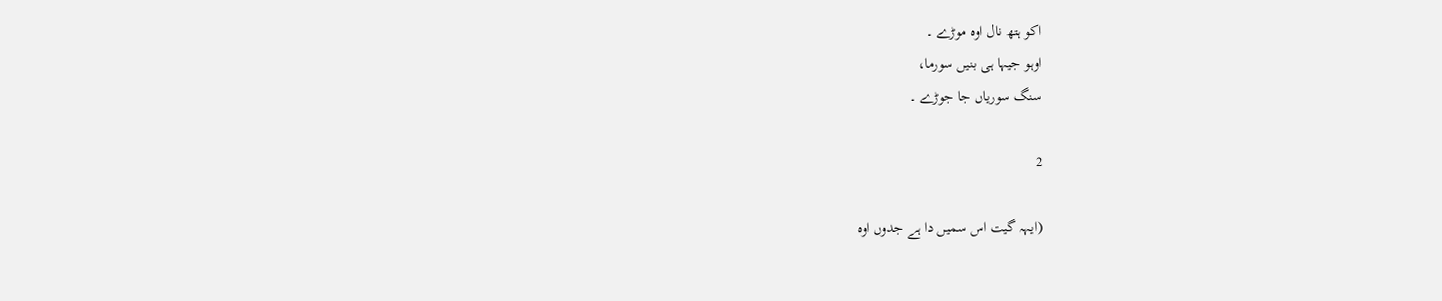اکو ہتھ نال اوہ موڑے ۔
اوہو جیہا ہی بنیں سورما،
سنگ سوریاں جا جوڑے ۔

2

(ایہہ گیت اس سمیں دا ہے جدوں اوہ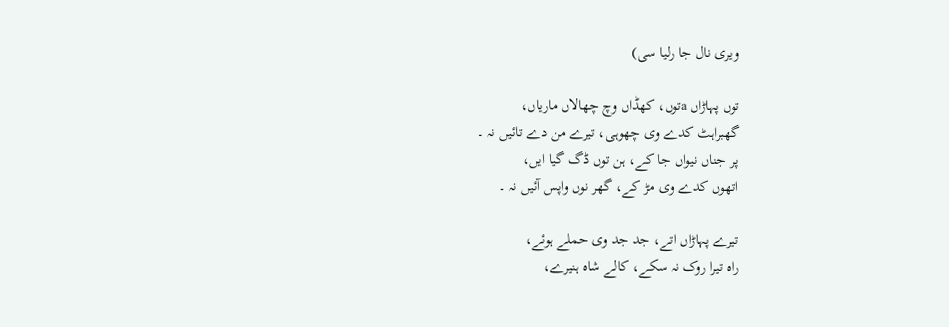ویری نال جا رلیا سی)

توں پہاڑاں aتوں، کھڈاں وچ چھالاں ماریاں،
گھبراہٹ کدے وی چھوہی، تیرے من دے تائیں نہ ۔
پر جناں نیواں جا کے، ہن توں ڈگ گیا ایں،
اتھوں کدے وی مڑ کے، گھر نوں واپس آئیں نہ ۔

تیرے پہاڑاں اتے، جد جد وی حملے ہوئے،
راہ تیرا روک نہ سکے، کالے شاہ ہنیرے،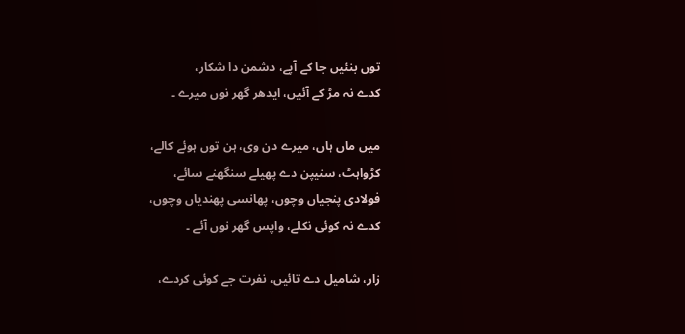توں بنئیں جا کے آپے، دشمن دا شکار،
کدے نہ مڑ کے آئیں، ایدھر گھر نوں میرے ۔

میں ماں ہاں، میرے دن وی، ہن توں ہوئے کالے،
کڑواہٹ، سنیپن دے پھیلے سنگھنے سائے،
فولادی پنجیاں وچوں، پھانسی پھندیاں وچوں،
کدے نہ کوئی نکلے، واپس گھر نوں آئے ۔

زار، شامیل دے تائیں، نفرت جے کوئی کردے،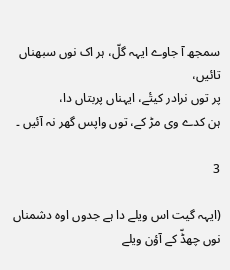سمجھ آ جاوے ایہہ گلّ، ہر اک نوں سبھناں تائیں،
پر توں نرادر کیتٔے، ایہناں پربتاں دا،
ہن کدے وی مڑ کے، توں واپس گھر نہ آئیں ۔

3

(ایہہ گیت اس ویلے دا ہے جدوں اوہ دشمناں
نوں چھڈّ کے آؤن ویلے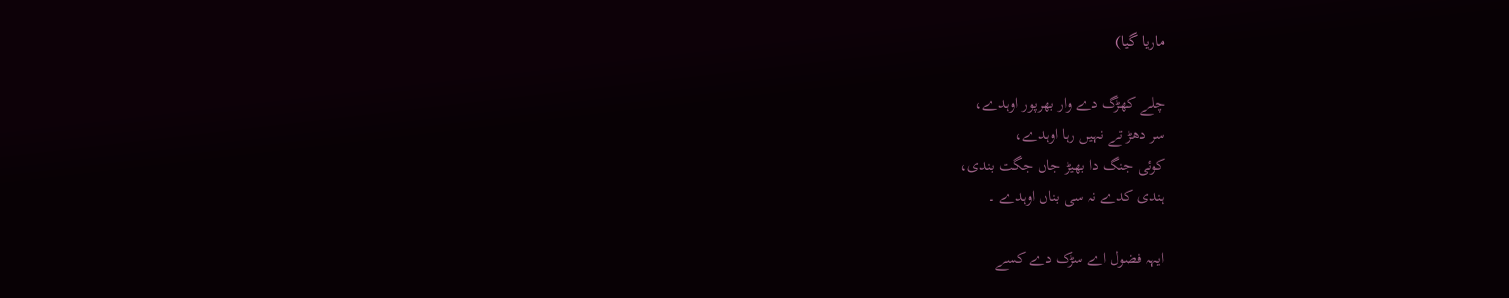ماریا گیا)

چلے کھڑگ دے وار بھرپور اوہدے،
سر دھڑ تے نہیں رہا اوہدے،
کوئی جنگ دا بھیڑ جاں جگت بندی،
ہندی کدے نہ سی بناں اوہدے ۔

ایہہ فضول اے سڑک دے کسے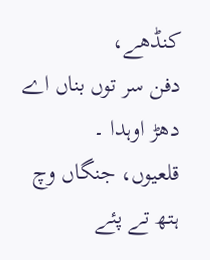کنڈھے،
دفن سر توں بناں اے دھڑ اوہدا ۔
قلعیوں، جنگاں وچ ہتھ تے پئے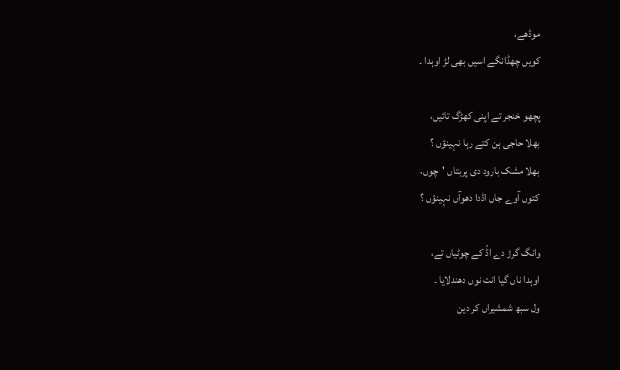موڈھے،
کویں چھڈانگے اسیں بھی لڑ اوہدا ۔

پچھو خنجر تے اپنی کھڑگ تائیں،
بھلا حاجی ہن کتے رہا نہینؤں ؟
بھلا مشک بارود دی پربتاں 'چوں،
کتوں آوے جاں اڈدا دھوآں نہینؤں ؟

وانگ گرڑ دے اڈّ کے چوٹیاں تے،
اوہدا ناں گیا انت نوں دھندلایا ۔
ول سبھ شمشیراں کر دین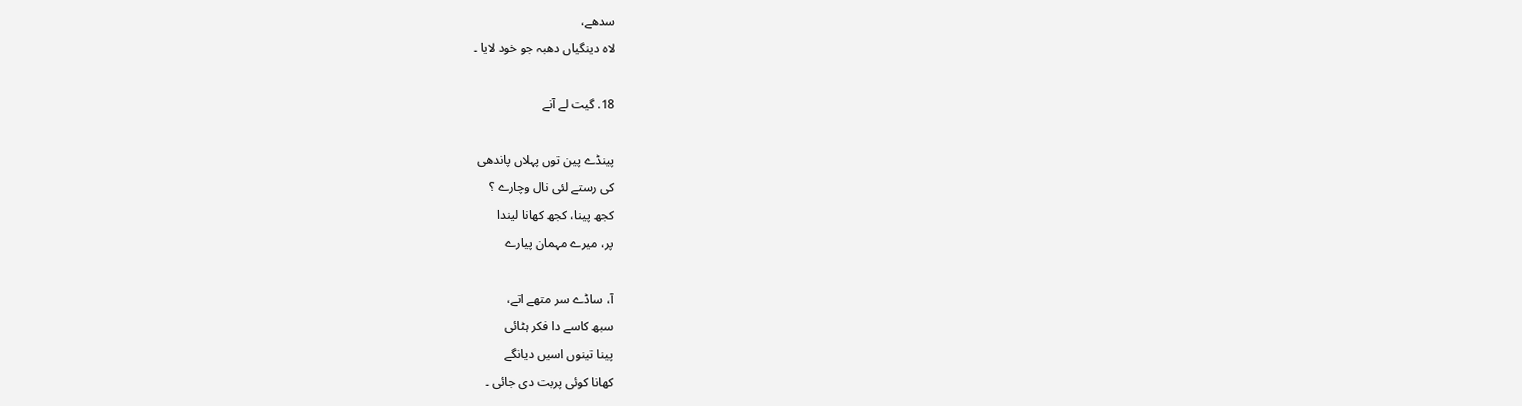سدھے،
لاہ دینگیاں دھبہ جو خود لایا ۔

18. گیت لے آنے

پینڈے پین توں پہلاں پاندھی
کی رستے لئی نال وچارے ؟
کجھ پینا، کجھ کھانا لیندا
پر، میرے مہمان پیارے

آ، ساڈے سر متھے اتے،
سبھ کاسے دا فکر ہٹائی
پینا تینوں اسیں دیانگے
کھانا کوئی پربت دی جائی ۔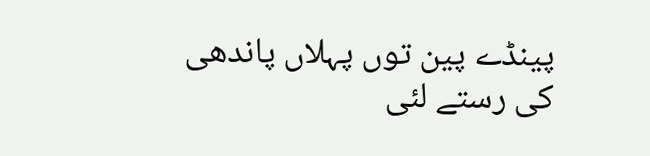پینڈے پین توں پہلاں پاندھی
کی رستے لئی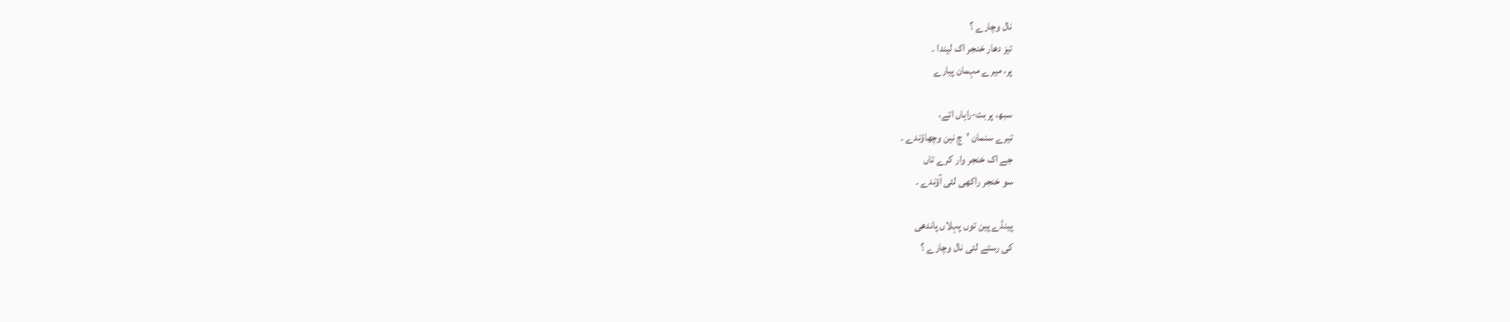نال وچارے ؟
تیز دھار خنجر اک لیندا ۔
پر، میرے مہمان پیارے

سبھ، پربت-راہاں اتے،
تیرے سنمان 'چ نین وچھاؤندے ۔
جے اک خنجر وار کرے تاں
سو خنجر راکھی لئی آؤندے ۔

پینڈے پین توں پہلاں پاندھی
کی رستے لئی نال وچارے ؟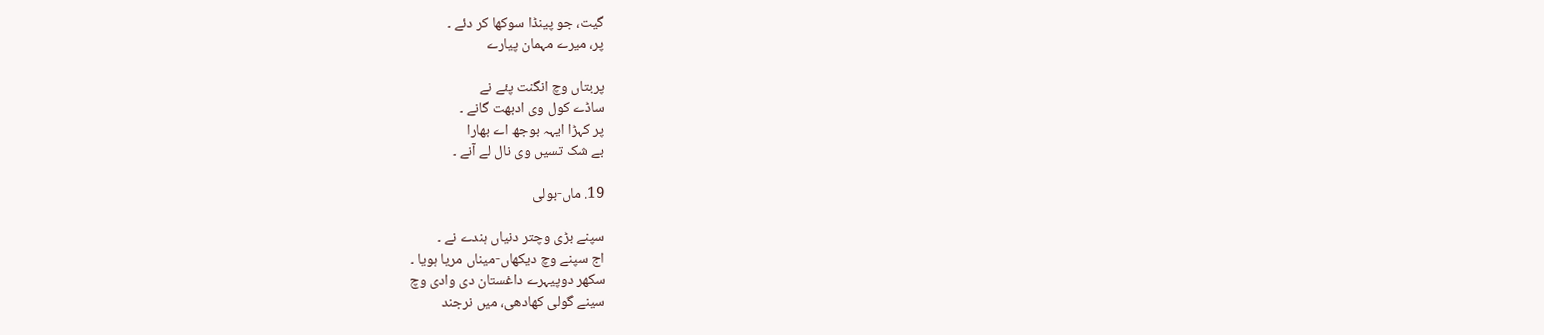گیت، جو پینڈا سوکھا کر دئے ۔
پر، میرے مہمان پیارے

پربتاں وچ انگنت پئے نے
ساڈے کول وی ادبھت گانے ۔
پر کہڑا ایہہ بوجھ اے بھارا
بے شک تسیں وی نال لے آنے ۔

19. ماں-بولی

سپنے بڑی وچتر دنیاں ہندے نے ۔
اج سپنے وچ دیکھاں-میناں مریا ہویا ۔
سکھر دوپیہرے داغستان دی وادی وچ
سینے گولی کھادھی، میں نرجند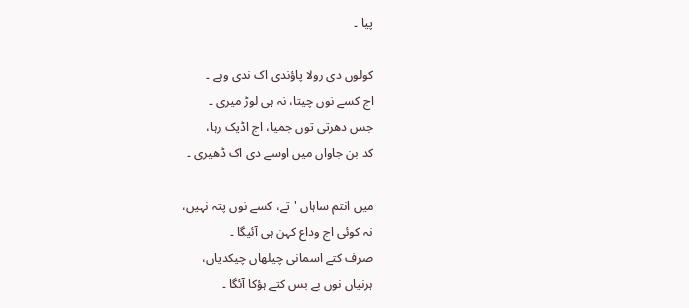پیا ۔

کولوں دی رولا پاؤندی اک ندی وہے ۔
اج کسے نوں چیتا، نہ ہی لوڑ میری ۔
جس دھرتی توں جمیا، اج اڈیک رہا،
کد بن جاواں میں اوسے دی اک ڈھیری ۔

میں انتم ساہاں 'تے، کسے نوں پتہ نہیں،
نہ کوئی اج وداع کہن ہی آئیگا ۔
صرف کتے اسمانی چیلھاں چیکدیاں،
ہرنیاں نوں بے بس کتے ہؤکا آئگا ۔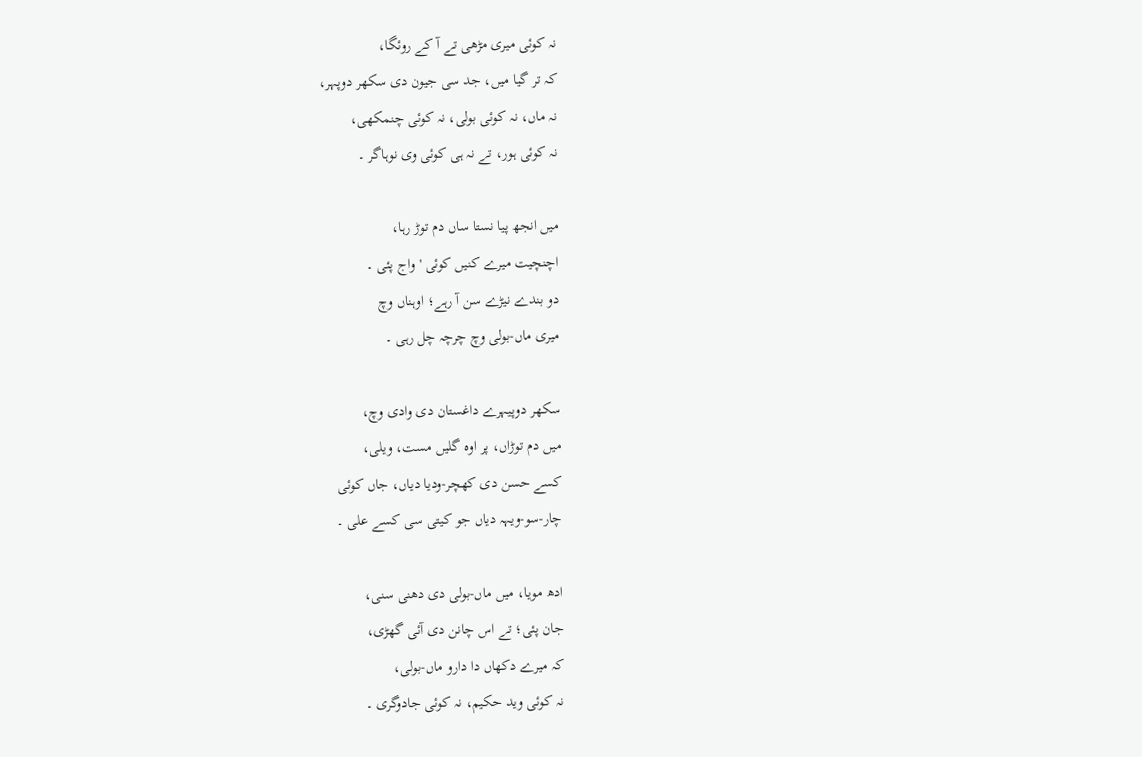نہ کوئی میری مڑھی تے آ کے روئگا،
کہ تر گیا میں، جد سی جیون دی سکھر دوپہر،
نہ ماں، نہ کوئی بولی، نہ کوئی چنمکھی،
نہ کوئی ہور، تے نہ ہی کوئی وی نوہاگر ۔

میں انجھ پیا نستا ساں دم توڑ رہا،
اچنچیت میرے کنیں کوئی 'واج پئی ۔
دو بندے نیڑے سن آ رہے؛ اوہناں وچ
میری ماں-بولی وچ چرچہ چل رہی ۔

سکھر دوپیہرے داغستان دی وادی وچ،
میں دم توڑاں، پر اوہ گلیں مست، ویلی،
کسے حسن دی کھچر-ودیا دیاں، جاں کوئی
چار-سو-ویہہ دیاں جو کیتی سی کسے علی ۔

ادھ مویا، میں ماں-بولی دی دھنی سنی،
جان پئی؛ تے اس چانن دی آئی گھڑی،
کہ میرے دکھاں دا دارو ماں-بولی،
نہ کوئی وید حکیم، نہ کوئی جادوگری ۔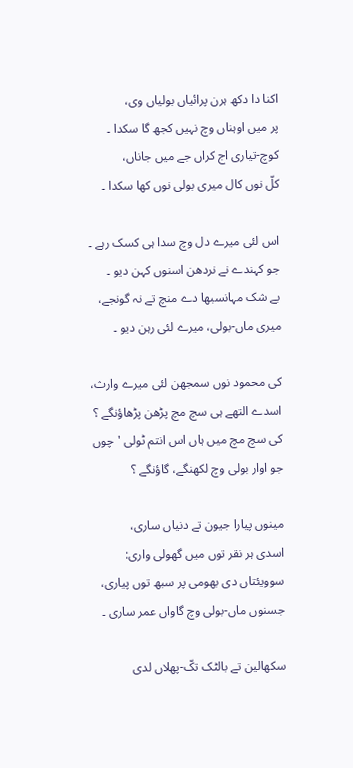اکنا دا دکھ ہرن پرائیاں بولیاں وی،
پر میں اوہناں وچ نہیں کجھ گا سکدا ۔
کوچ-تیاری اج کراں جے میں جاناں،
کلّ نوں کال میری بولی نوں کھا سکدا ۔

اس لئی میرے دل وچ سدا ہی کسک رہے ۔
جو کہندے نے نردھن اسنوں کہن دیو ۔
بے شک مہانسبھا دے منچ تے نہ گونجے،
میری ماں-بولی، میرے لئی رہن دیو ۔

کی محمود نوں سمجھن لئی میرے وارث،
اسدے التھے ہی سچ مچ پڑھن پڑھاؤنگے ؟
کی سچ مچ میں ہاں اس انتم ٹولی 'چوں
جو اوار بولی وچ لکھنگے، گاؤنگے ؟

مینوں پیارا جیون تے دنیاں ساری،
اسدی ہر نقر توں میں گھولی واری:
سوویئتاں دی بھومی پر سبھ توں پیاری،
جسنوں ماں-بولی وچ گاواں عمر ساری ۔

سکھالین تے بالٹک تکّ-پھلاں لدی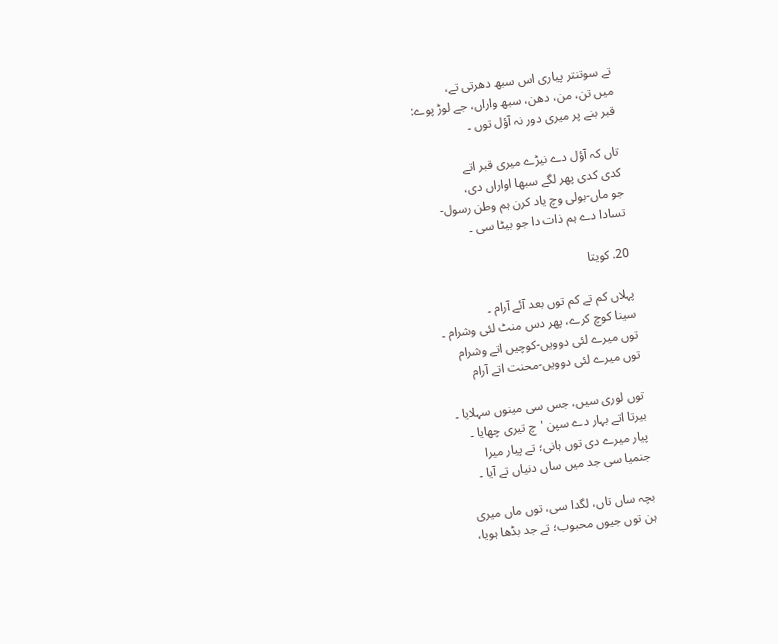تے سوتنتر پیاری اس سبھ دھرتی تے،
میں تن، من، دھن، سبھ واراں، جے لوڑ پوے:
قبر بنے پر میری دور نہ آؤل توں ۔

تاں کہ آؤل دے نیڑے میری قبر اتے
کدی کدی پھر لگے سبھا اواراں دی،
جو ماں-بولی وچ یاد کرن ہم وطن رسول-
تسادا دے ہم ذات دا جو بیٹا سی ۔

20. کویتا

پہلاں کم تے کم توں بعد آئے آرام ۔
سینا کوچ کرے، پھر دس منٹ لئی وشرام ۔
توں میرے لئی دوویں-کوچیں اتے وشرام
توں میرے لئی دوویں-محنت اتے آرام

توں لوری سیں، جس سی مینوں سہلایا ۔
بیرتا اتے بہار دے سپن 'چ تیری چھایا ۔
پیار میرے دی توں ہانی؛ تے پیار میرا
جنمیا سی جد میں ساں دنیاں تے آیا ۔

بچہ ساں تاں، لگدا سی، توں ماں میری
ہن توں جیوں محبوب؛ تے جد بڈھا ہویا،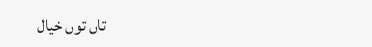تاں توں خیال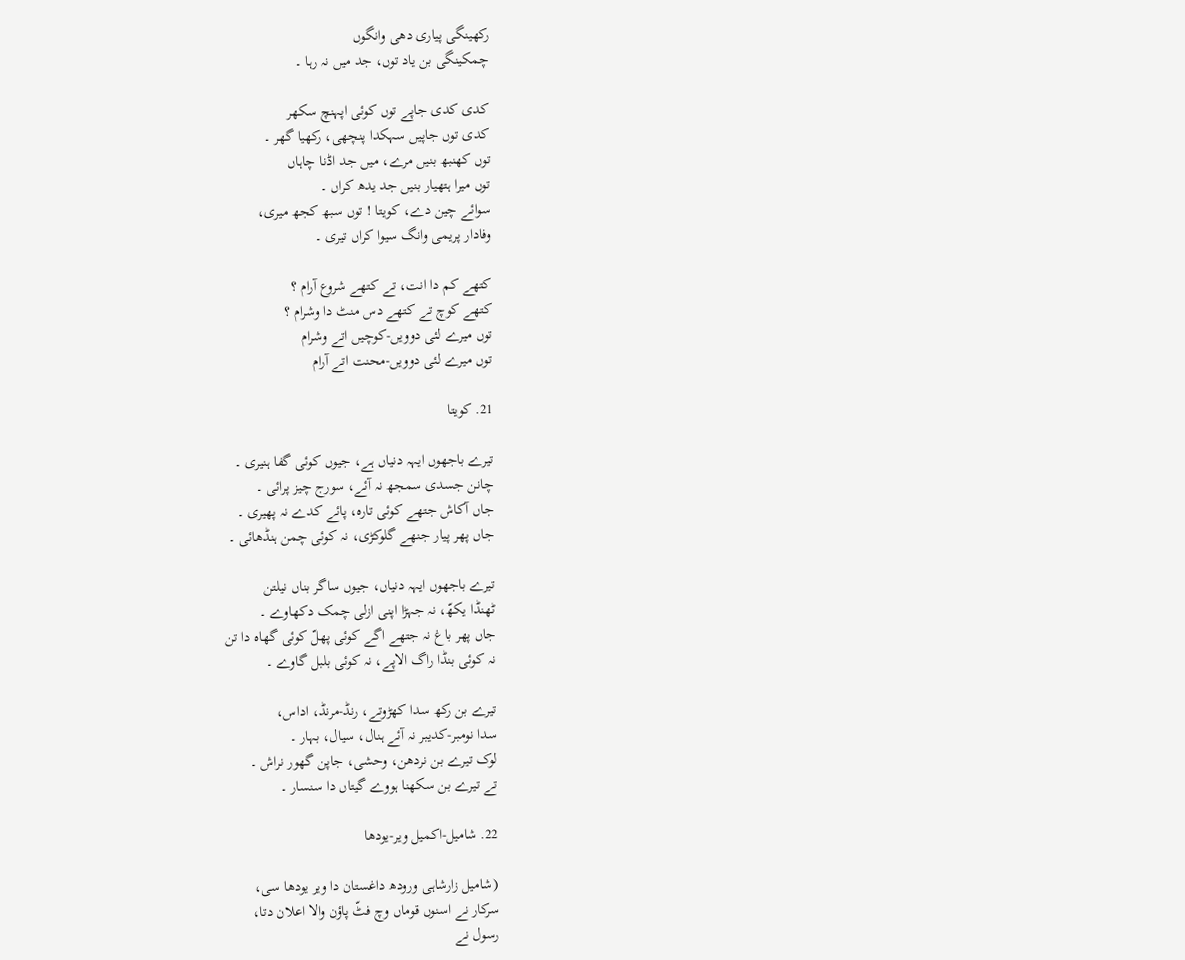رکھینگی پیاری دھی وانگوں
چمکینگی بن یاد توں، جد میں نہ رہا ۔

کدی کدی جاپے توں کوئی اپہنچ سکھر
کدی توں جاپیں سہکدا پنچھی، رکھیا گھر ۔
توں کھنبھ بنیں مرے، میں جد اڈنا چاہاں
توں میرا ہتھیار بنیں جد یدھ کراں ۔
سوائے چین دے، کویتا ! توں سبھ کجھ میری،
وفادار پریمی وانگ سیوا کراں تیری ۔

کتھے کم دا انت، تے کتھے شروع آرام ؟
کتھے کوچ تے کتھے دس منٹ دا وشرام ؟
توں میرے لئی دوویں-کوچیں اتے وشرام
توں میرے لئی دوویں-محنت اتے آرام

21. کویتا

تیرے باجھوں ایہہ دنیاں ہے، جیوں کوئی گفا ہنیری ۔
چانن جسدی سمجھ نہ آئے، سورج چیز پرائی ۔
جاں آکاش جتھے کوئی تارہ، پائے کدے نہ پھیری ۔
جاں پھر پیار جنھے گلوکڑی، نہ کوئی چمن ہنڈھائی ۔

تیرے باجھوں ایہہ دنیاں، جیوں ساگر بناں نیلتن
ٹھنڈا یکھّ، نہ جہڑا اپنی ازلی چمک دکھاوے ۔
جاں پھر باغ نہ جتھے اگے کوئی پھلّ کوئی گھاہ دا تن
نہ کوئی بنڈا راگ الاپے، نہ کوئی بلبل گاوے ۔

تیرے بن رکھ سدا کھڑوتے، رنڈ-مرنڈ، اداس،
سدا نومبر-کدیبر نہ آئے ہنال، سیال، بہار ۔
لوک تیرے بن نردھن، وحشی، جاپن گھور نراش ۔
تے تیرے بن سکھنا ہووے گیتاں دا سنسار ۔

22. شامیل-اکمیل ویر-یودھا

(شامیل زارشاہی ورودھ داغستان دا ویر یودھا سی،
سرکار نے اسنوں قوماں وچ فٹّ پاؤن والا اعلان دتا،
رسول نے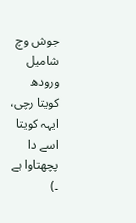جوش وچ شامیل ورودھ کویتا رچی، ایہہ کویتا
اسے دا پچھتاوا ہے ۔)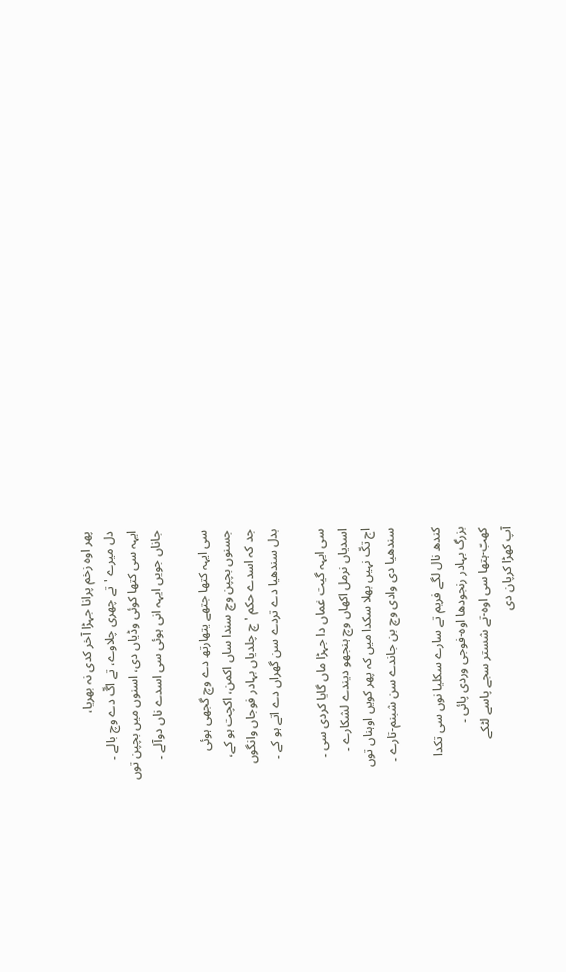پھر اوہ زخم پرانا جہڑا آخر کدی نہ بھریا،
دل میرے 'تے چھری چلاوے، تے اگّ دے وچ بالے ۔
ایہہ سی کتھا کوئی وڈیاں دی، اسنوں میں بچپن توں
جاناں جویں ایہہ انی ہوئی سی اسدے ناں دوآلے ۔

سی ایہہ کتھا جتھے یتھارتھ دے وچ گجھی ہوئی
جسنوں بچپن وچ سندا ساں اکمن، اکچت ہو کے،
جد کہ اسدے حکم 'چ چلدیاں بہادر فوجاں وانگوں
بدل سندھیا دے تردے سن گھراں دے اتے ہو کے ۔

سی ایہہ گیت غماں دا جہڑا ماں گایا کردی سی ۔
اسدیاں نرمل اکھاں وچ ہنجھو دیندے لشکارے ۔
اج تکّ نہیں بھلا سکدا میں کہ پھر کویں اوہناں توں
سندھیا دی وادی وچ بن جاندے سن شبنم-تارے ۔

کندھ نال لگے فریم تے سارے سکلیا نوں سی تکدا
بزرگ بہادر رنجودھا اوہ-فوجی وردی پائی ۔
کھبّ-ہتھا سی اوہ-تے شستر سجے پاسے لٹکے
آپ کھڑا کرپان دی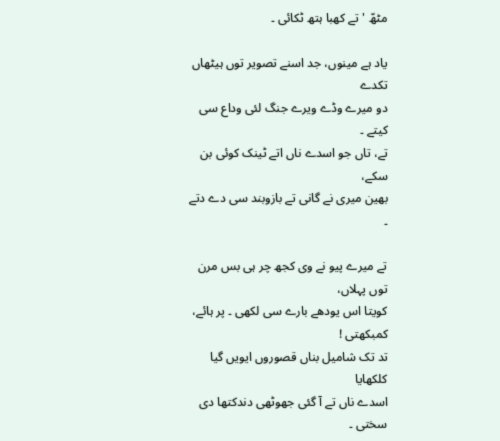مٹھّ 'تے کھبا ہتھ ٹکائی ۔

یاد ہے مینوں، جد اسنے تصویر توں ہیٹھاں تکدے
دو میرے وڈے ویرے جنگ لئی وداع سی کیتے ۔
تے، تاں جو اسدے ناں اتے ٹینک کوئی بن سکے،
بھین میری نے گانی تے بازوبند سی دے دتے ۔

تے میرے پیو نے وی کجھ چر ہی بس مرن توں پہلاں،
کویتا اس یودھے بارے سی لکھی ۔ پر ہائے، کمبکھتی !
تد تک شامیل بناں قصوروں ایویں گیا کلکھایا
اسدے ناں تے آ گئی جھوٹھی دندکتھا دی سختی ۔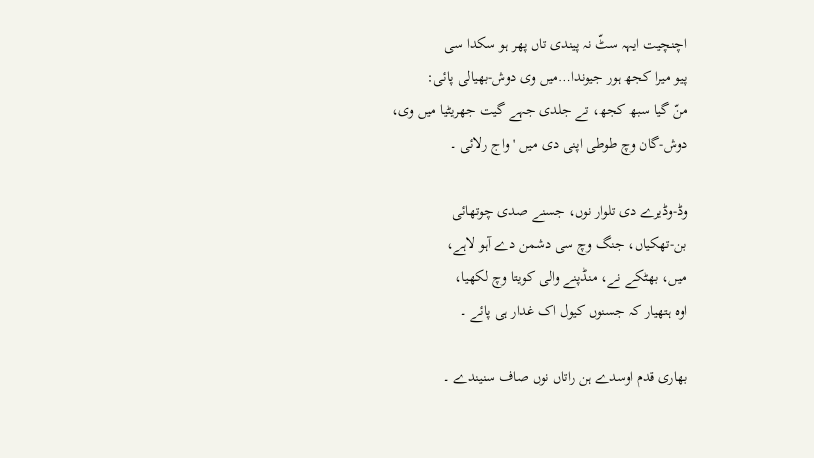اچنچیت ایہہ سٹّ نہ پیندی تاں پھر ہو سکدا سی
پیو میرا کجھ ہور جیوندا…میں وی دوش-بھیالی پائی:
منّ گیا سبھ کجھ، تے جلدی جہے گیت جھریٹیا میں وی،
دوش-گان وچ طوطی اپنی دی میں 'واج رلائی ۔

وڈ-وڈیرے دی تلوار نوں، جسنے صدی چوتھائی
بن-تھکیاں، جنگ وچ سی دشمن دے آہو لاہے،
میں، بھٹکے نے، منڈپنے والی کویتا وچ لکھیا،
اوہ ہتھیار کہ جسنوں کیول اک غدار ہی پائے ۔

بھاری قدم اوسدے ہن راتاں نوں صاف سنیندے ۔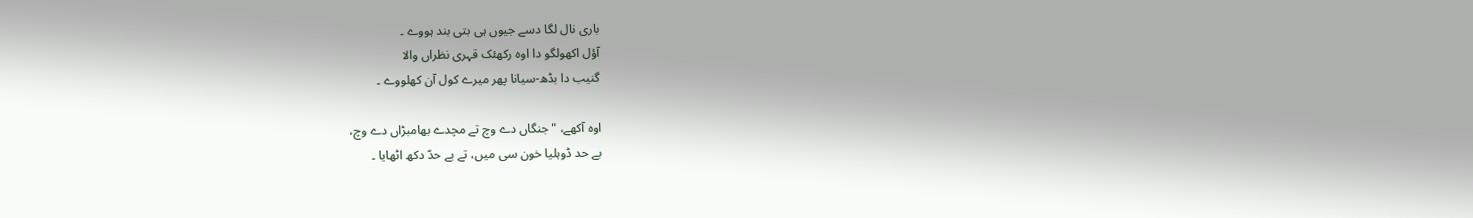باری نال لگا دسے جیوں ہی بتی بند ہووے ۔
آؤل اکھولگو دا اوہ رکھئک قہری نظراں والا
گنیب دا بڈھ-سیانا پھر میرے کول آن کھلووے ۔

اوہ آکھے، "جنگاں دے وچ تے مچدے بھامبڑاں دے وچ،
بے حد ڈوہلیا خون سی میں، تے بے حدّ دکھ اٹھایا ۔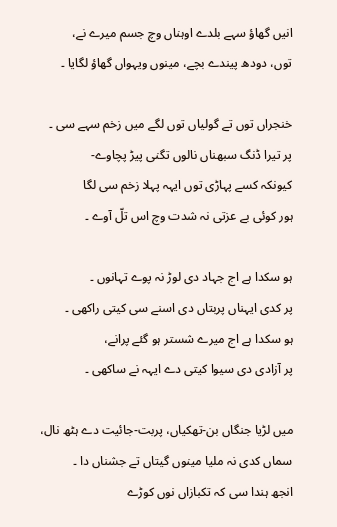انیں گھاؤ سہے بلدے اوہناں وچ جسم میرے نے،
توں، دودھ پیندے بچے، مینوں ویہواں گھاؤ لگایا ۔

خنجراں توں تے گولیاں توں لگے میں زخم سہے سی ۔
پر تیرا ڈنگ سبھناں نالوں تگنی پیڑ پچاوے-
کیونکہ کسے پہاڑی توں ایہہ پہلا زخم سی لگا
ہور کوئی بے عزتی نہ شدت وچ اس تلّ آوے ۔

ہو سکدا ہے اج جہاد دی لوڑ نہ پوے تہانوں ۔
پر کدی ایہناں پربتاں دی اسنے سی کیتی راکھی ۔
ہو سکدا ہے اج میرے شستر ہو گئے پرانے،
پر آزادی دی سیوا کیتی دے ایہہ نے ساکھی ۔

میں لڑیا جنگاں بن-تھکیاں، پربت-جائیت دے ہٹھ نال،
سماں کدی نہ ملیا مینوں گیتاں تے جشناں دا ۔
انجھ ہندا سی کہ تکبازاں نوں کوڑے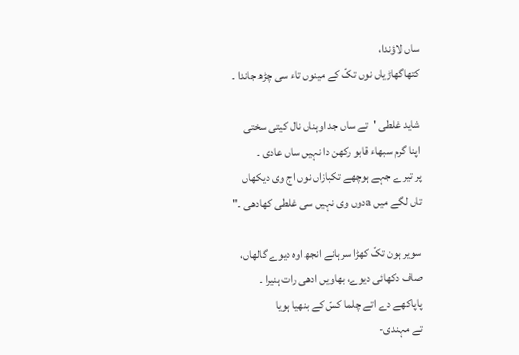ساں لاؤندا،
کتھاگھاڑیاں نوں تکّ کے مینوں تاء سی چڑھ جاندا ۔

شاید غلطی 'تے ساں جد اوہناں نال کیتی سختی
اپنا گرم سبھاء قابو رکھن دا نہیں ساں عادی ۔
پر تیرے جہے ہوچھے تکبازاں نوں اج وی دیکھاں
تاں لگے میں aدوں وی نہیں سی غلطی کھادھی ۔"

سویر ہون تکّ کھڑا سرہانے انجھ اوہ دیوے گالھاں،
صاف دکھائی دیوے، بھاویں ادھی رات ہنیرا ۔
پاپاکھے دے اتے چلما کسّ کے بنھیا ہویا
تے مہندی-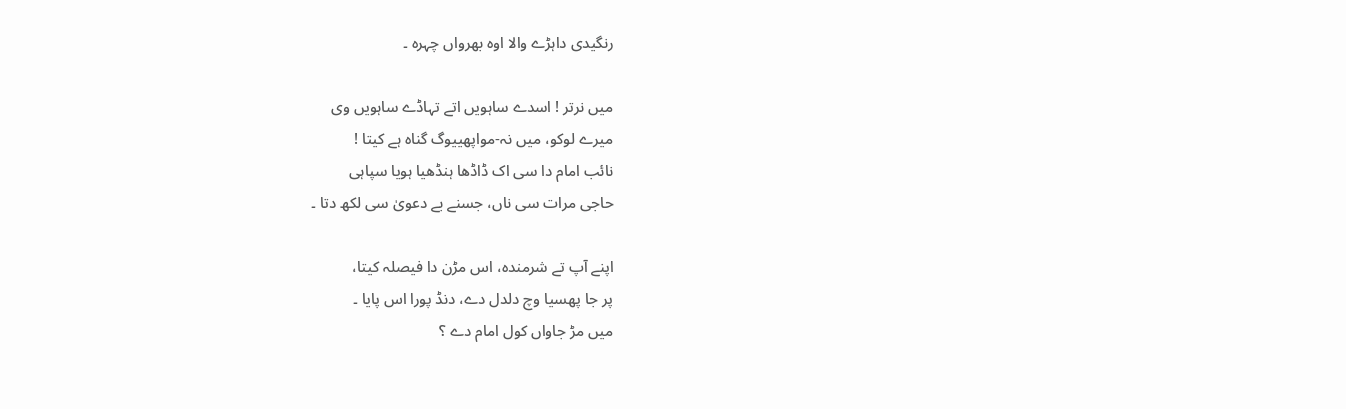رنگیدی داہڑے والا اوہ بھرواں چہرہ ۔

میں نرتر ! اسدے ساہویں اتے تہاڈے ساہویں وی
میرے لوکو، میں نہ-مواپھییوگ گناہ ہے کیتا !
نائب امام دا سی اک ڈاڈھا ہنڈھیا ہویا سپاہی
حاجی مرات سی ناں، جسنے بے دعویٰ سی لکھ دتا ۔

اپنے آپ تے شرمندہ، اس مڑن دا فیصلہ کیتا،
پر جا پھسیا وچ دلدل دے، دنڈ پورا اس پایا ۔
میں مڑ جاواں کول امام دے ؟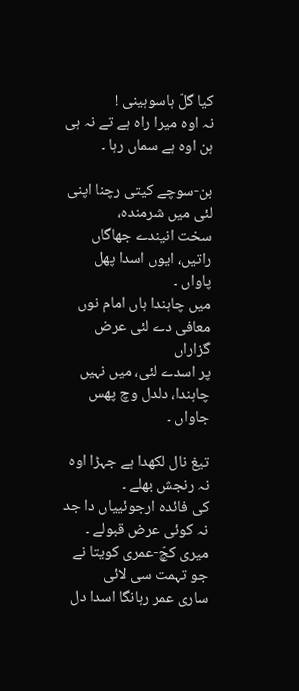کیا گلّ ہاسوہینی !
نہ اوہ میرا راہ ہے تے نہ ہی ہن اوہ ہے سماں رہا ۔

بن-سوچے کیتی رچنا اپنی لئی میں شرمندہ،
سخت انیندے جھاگاں راتیں، ایوں اسدا پھل پاواں ۔
میں چاہندا ہاں امام نوں معافی دے لئی عرض گزاراں
پر اسدے لئی، میں نہیں چاہندا، دلدل وچ پھس جاواں ۔

تیغ نال لکھدا ہے جہڑا اوہ نہ رنجش بھلے ۔
کی فائدہ ارجوئییاں دا جد نہ کوئی عرض قبولے ۔
میری کچّ-عمری کویتا نے جو تہمت سی لائی
ساری عمر رہانگا اسدا دل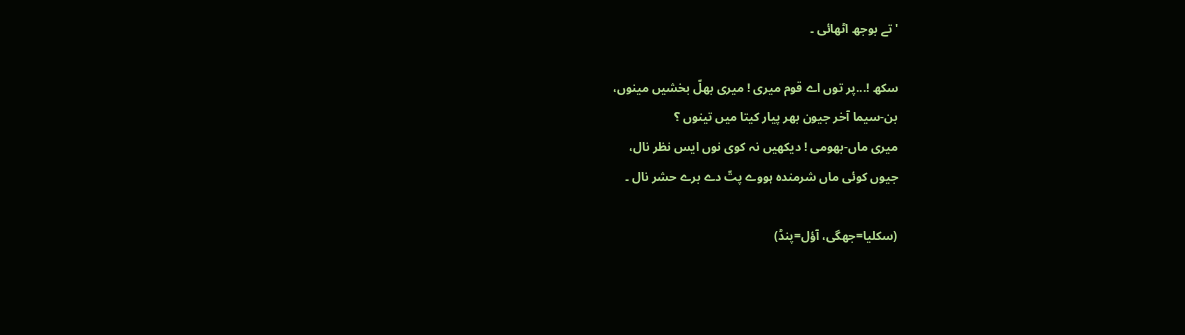'تے بوجھ اٹھائی ۔

سکھ !...پر توں اے قوم میری ! میری بھلّ بخشیں مینوں،
بن-سیما آخر جیون بھر پیار کیتا میں تینوں ؟
میری ماں-بھومی ! دیکھیں نہ کوی نوں ایس نظر نال،
جیوں کوئی ماں شرمندہ ہووے پتّ دے برے حشر نال ۔

(سکلیا=جھگی، آؤل=پنڈ)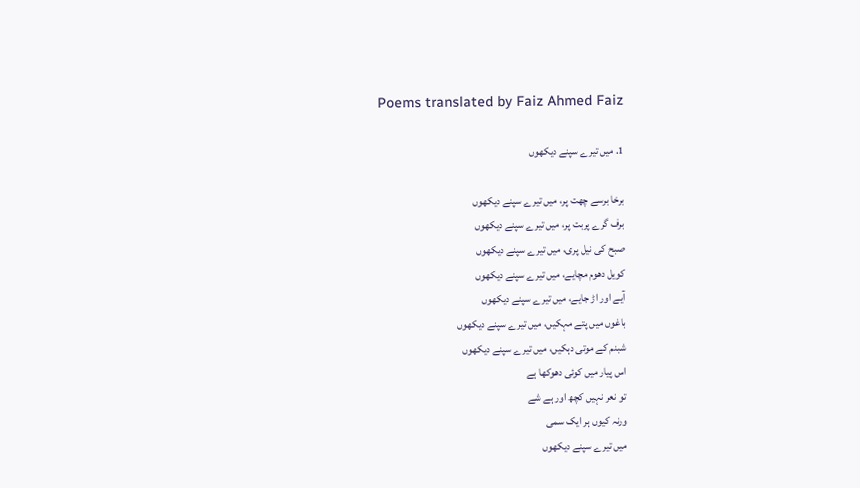Poems translated by Faiz Ahmed Faiz

1. میں تیرے سپنے دیکھوں

برخا برسے چھت پر، میں تیرے سپنے دیکھوں
برف گرے پربت پر، میں تیرے سپنے دیکھوں
صبح کی نیل پری، میں تیرے سپنے دیکھوں
کویل دھوم مچایے، میں تیرے سپنے دیکھوں
آیے اور اڑ جایے، میں تیرے سپنے دیکھوں
باغوں میں پتے مہکیں، میں تیرے سپنے دیکھوں
شبنم کے موتی دہکیں، میں تیرے سپنے دیکھوں
اس پیار میں کوئی دھوکھا ہے
تو نعر نہیں کچھ اور ہے شے
ورنہ کیوں ہر ایک سمی
میں تیرے سپنے دیکھوں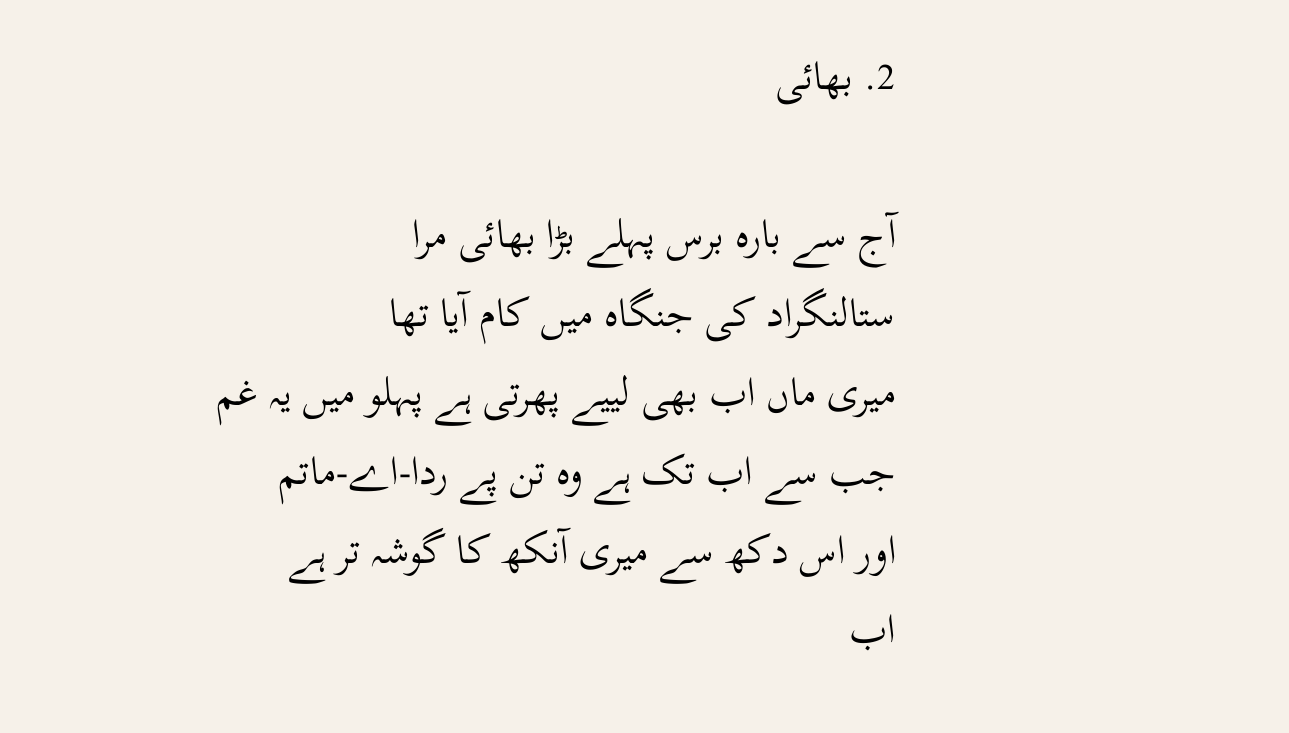2. بھائی

آج سے بارہ برس پہلے بڑا بھائی مرا
ستالنگراد کی جنگاہ میں کام آیا تھا
میری ماں اب بھی لییے پھرتی ہے پہلو میں یہ غم
جب سے اب تک ہے وہ تن پے ردا-اے-ماتم
اور اس دکھ سے میری آنکھ کا گوشہ تر ہے
اب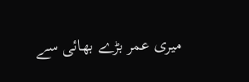میری عمر بڑے بھائی سے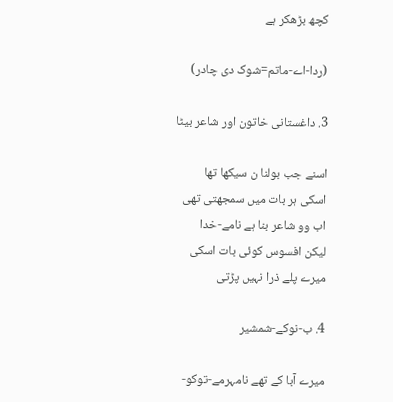کچھ بڑھکر ہے

(ردا-اے-ماتم=شوک دی چادر)

3. داغستانی خاتون اور شاعر بیٹا

اسنے جب بولنا ن سیکھا تھا
اسکی ہر بات میں سمجھتی تھی
اب وو شاعر بنا ہے نامے-خدا
لیکن افسوس کوئی بات اسکی
میرے پلے ذرا نہیں پڑتی

4. ب-نوکے-شمشیر

میرے آبا کے تھے نامہرمے-توکو-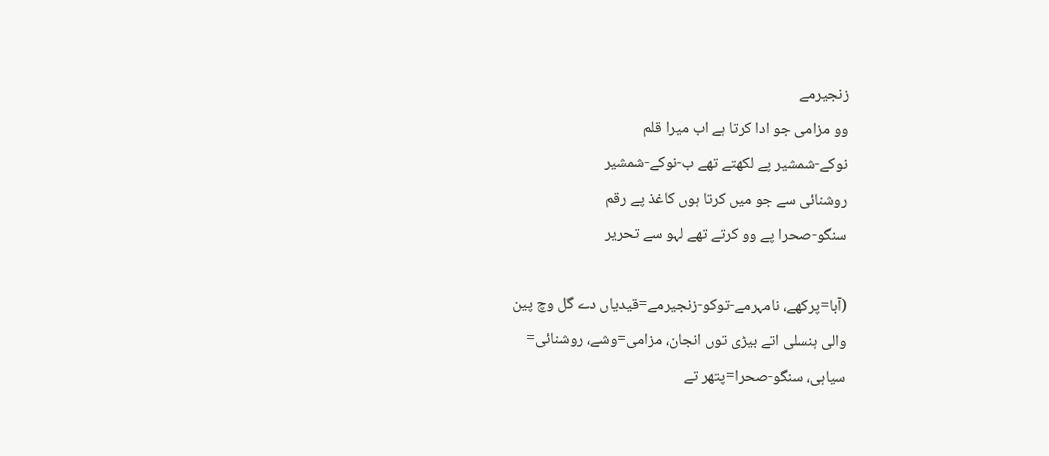زنجیرمے
وو مزامی جو ادا کرتا ہے اب میرا قلم
نوکے-شمشیر پے لکھتے تھے ب-نوکے-شمشیر
روشنائی سے جو میں کرتا ہوں کاغذ پے رقم
سنگو-صحرا پے وو کرتے تھے لہو سے تحریر

(آبا=پرکھے، نامہرمے-توکو-زنجیرمے=قیدیاں دے گل وچ پین
والی ہنسلی اتے بیڑی توں انجان، مزامی=وشے، روشنائی=
سیاہی، سنگو-صحرا=پتھر تے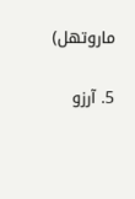ماروتھل)

5. آرزو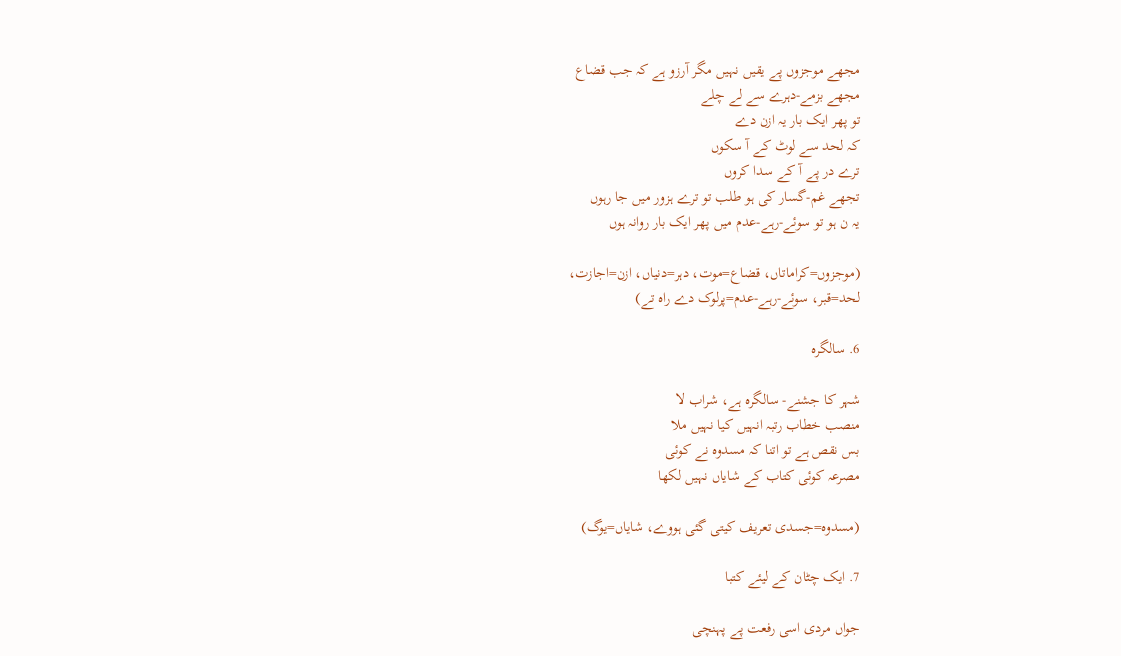مجھے موجزوں پے یقیں نہیں مگر آرزو ہے کہ جب قضاع
مجھے بزمے-دہرے سے لے چلے
تو پھر ایک بار یہ ازن دے
کہ لحد سے لوٹ کے آ سکوں
ترے در پے آ کے سدا کروں
تجھے غم-گسار کی ہو طلب تو ترے ہزور میں جا رہوں
یہ ن ہو تو سوئے-رہے-عدم میں پھر ایک بار روانہ ہوں

(موجزوں=کراماتاں، قضاع=موت، دہر=دنیاں، ازن=اجازت،
لحد=قبر، سوئے-رہے-عدم=پرلوک دے راہ تے)

6. سالگرہ

شہر کا جشنے- سالگرہ ہے، شراب لا
منصب خطاب رتبہ انہیں کیا نہیں ملا
بس نقص ہے تو اتنا کہ مسدوہ نے کوئی
مصرعہ کوئی کتاب کے شایاں نہیں لکھا

(مسدوہ=جسدی تعریف کیتی گئی ہووے، شایاں=یوگ)

7. ایک چٹان کے لیئے کتبا

جواں مردی اسی رفعت پے پہنچی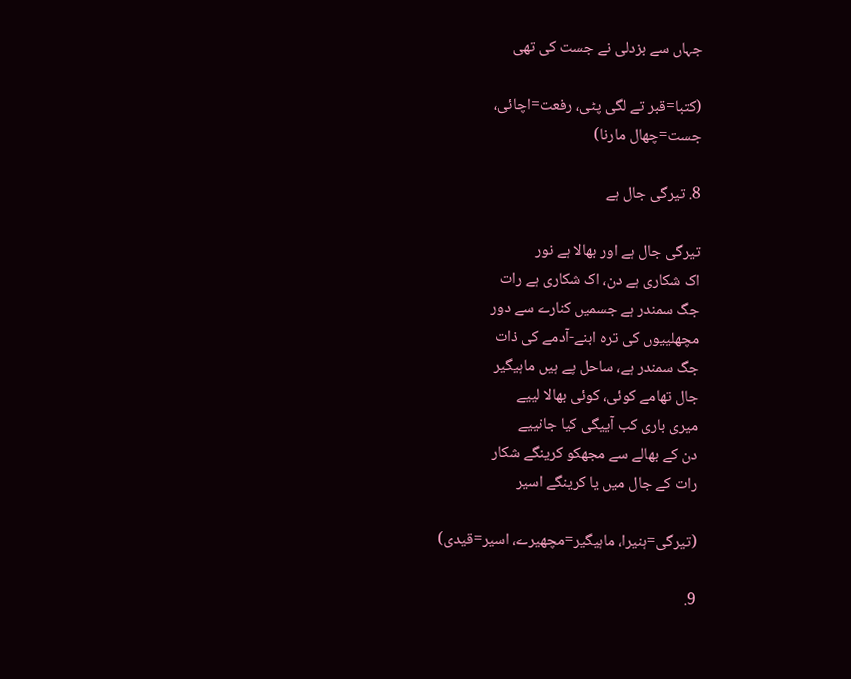جہاں سے بزدلی نے جست کی تھی

(کتبا=قبر تے لگی پٹی، رفعت=اچائی،
جست=چھال مارنا)

8. تیرگی جال ہے

تیرگی جال ہے اور بھالا ہے نور
اک شکاری ہے دن، اک شکاری ہے رات
جگ سمندر ہے جسمیں کنارے سے دور
مچھلییوں کی ترہ ابنے-آدمے کی ذات
جگ سمندر ہے، ساحل پے ہیں ماہیگیر
جال تھامے کوئی، کوئی بھالا لییے
میری باری کب آییگی کیا جانییے
دن کے بھالے سے مجھکو کرینگے شکار
رات کے جال میں یا کرینگے اسیر

(تیرگی=ہنیرا، ماہیگیر=مچھیرے، اسیر=قیدی)

9.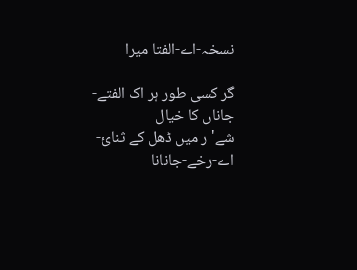نسخہ-اے-الفتا میرا

گر کسی طور ہر اک الفتے-جاناں کا خیال
شے'ر میں ڈھل کے ثنائ-اے-رخے-جانانا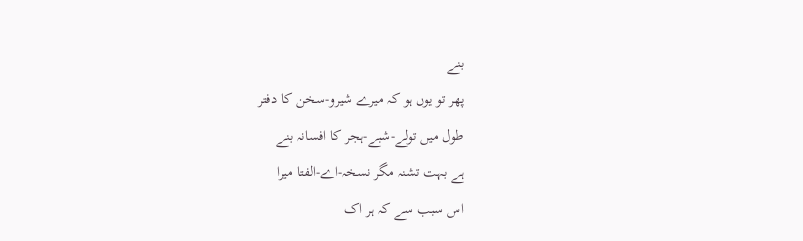بنے
پھر تو یوں ہو کہ میرے شیرو-سخن کا دفتر
طول میں تولے-شبے-ہجر کا افسانہ بنے
ہے بہت تشنہ مگر نسخہ-اے-الفتا میرا
اس سبب سے کہ ہر اک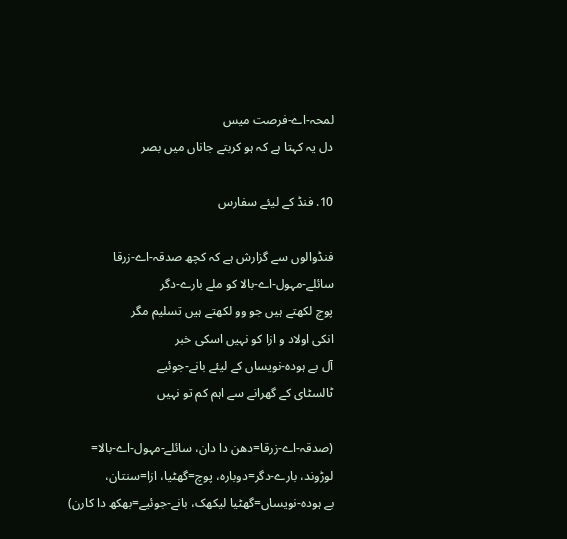لمحہ-اے-فرصت میس
دل یہ کہتا ہے کہ ہو کربتے جاناں میں بصر

10. فنڈ کے لیئے سفارس

فنڈوالوں سے گزارش ہے کہ کچھ صدقہ-اے-زرقا
سائلے-مہول-اے-بالا کو ملے بارے-دگر
پوچ لکھتے ہیں جو وو لکھتے ہیں تسلیم مگر
انکی اولاد و ازا کو نہیں اسکی خبر
آل بے ہودہ-نویساں کے لیئے بانے-جوئیے
ٹالسٹای کے گھرانے سے اہم کم تو نہیں

(صدقہ-اے-زرقا=دھن دا دان، سائلے-مہول-اے-بالا=
لوڑوند، بارے-دگر=دوبارہ، پوچ=گھٹیا، ازا=سنتان،
بے ہودہ-نویساں=گھٹیا لیکھک، بانے-جوئیے=بھکھ دا کارن)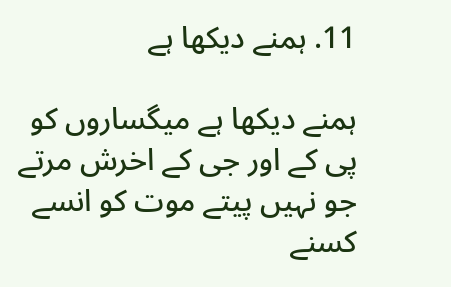11. ہمنے دیکھا ہے

ہمنے دیکھا ہے میگساروں کو
پی کے اور جی کے اخرش مرتے
جو نہیں پیتے موت کو انسے
کسنے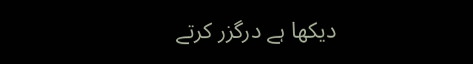دیکھا ہے درگزر کرتے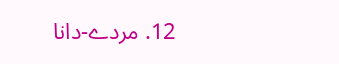12. مردے-دانا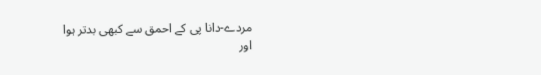مردے-دانا پی کے احمق سے کبھی بدتر ہوا
اور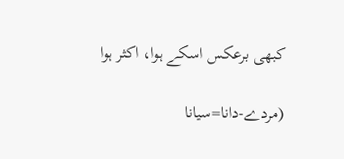کبھی برعکس اسکے ہوا، اکثر ہوا

(مردے-دانا=سیانا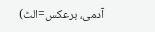آدمی، برعکس=الٹ)